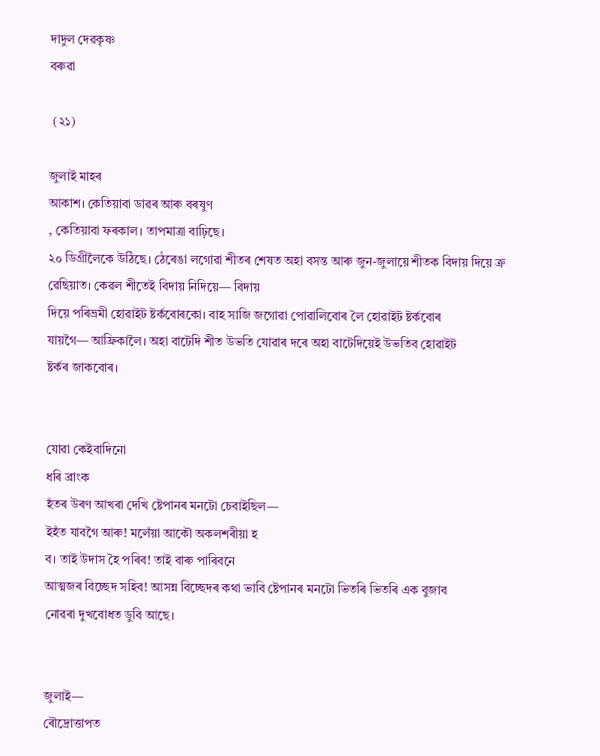দাদুল দেৱকৃষ্ণ
বৰুৱা

 (২১)

জুলাই মাহৰ
আকাশ। কেতিয়াবা ডাৱৰ আৰু বৰষুণ
, কেতিয়াবা ফৰকাল। তাপমাত্ৰা বাঢ়িছে।
২০ ডিগ্ৰীলৈকে উঠিছে। ঠেৰেঙা লগোৱা শীতৰ শেষত অহা বসন্ত আৰু জুন-জুলায়ে শীতক বিদায় দিয়ে ক্ৰ
ৱেছিয়াত। কেৱল শীতেই বিদায় নিদিয়ে— বিদায়
দিয়ে পৰিভ্ৰমী হোৱাইট ষ্টৰ্কবোৰকো। বাহ সাজি জগোৱা পোৱালিবোৰ লৈ হোৱাইট ষ্টৰ্কবোৰ
যায়গৈ— আফ্ৰিকালৈ। অহা বাটেদি শীত উভতি যোৱাৰ দৰে অহা বাটেদিয়েই উভতিব হোৱাইট
ষ্টৰ্কৰ জাকবোৰ।


যোৱা কেইবাদিনো
ধৰি ব্ৰাংক
হঁতৰ উৰণ আখৰা দেখি ষ্টেপানৰ মনটো চেবাইছিল—
ইহঁত যাবগৈ আৰু! মলেঁয়া আকৌ অকলশৰীয়া হ
ব। তাই উদাস হৈ পৰিব! তাই বাৰু পাৰিবনে
আত্মজৰ বিচ্ছেদ সহিব! আসন্ন বিচ্ছেদৰ কথা ভাবি ষ্টেপানৰ মনটো ভিতৰি ভিতৰি এক বুজাব
নোৱৰা দুখবোধত ডুবি আছে।


জুলাই—
ৰৌদ্ৰোত্তাপত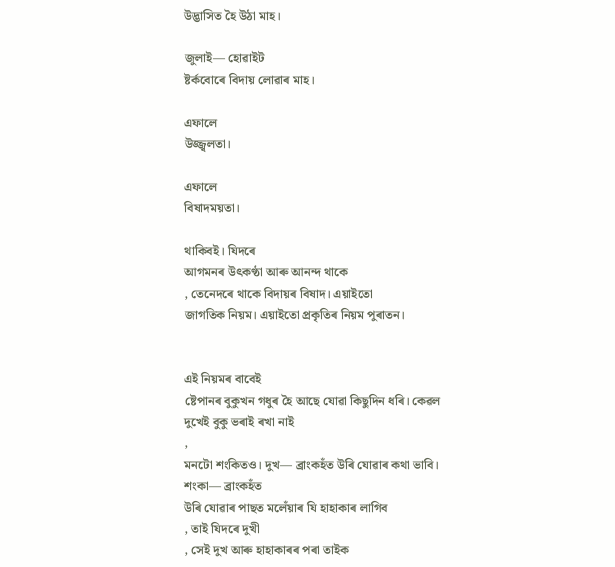উদ্ভাসিত হৈ উঠা মাহ।

জুলাই— হোৱাইট
ষ্টৰ্কবোৰে বিদায় লোৱাৰ মাহ।

এফালে
উজ্জ্বলতা।

এফালে
বিষাদময়তা।

থাকিবই। যিদৰে
আগমনৰ উৎকণ্ঠা আৰু আনন্দ থাকে
, তেনেদৰে থাকে বিদায়ৰ বিষাদ। এয়াইতো
জাগতিক নিয়ম। এয়াইতো প্ৰকৃতিৰ নিয়ম পুৰাতন।


এই নিয়মৰ বাবেই
ষ্টেপানৰ বুকুখন গধুৰ হৈ আছে যোৱা কিছুদিন ধৰি। কেৱল দুখেই বুকু ভৰাই ৰখা নাই
,
মনটো শংকিতও। দুখ— ব্ৰাংকহঁত উৰি যোৱাৰ কথা ভাবি। শংকা— ব্ৰাংকহঁত
উৰি যোৱাৰ পাছত মলেঁয়াৰ যি হাহাকাৰ লাগিব
, তাই যিদৰে দুখী
, সেই দুখ আৰু হাহাকাৰৰ পৰা তাইক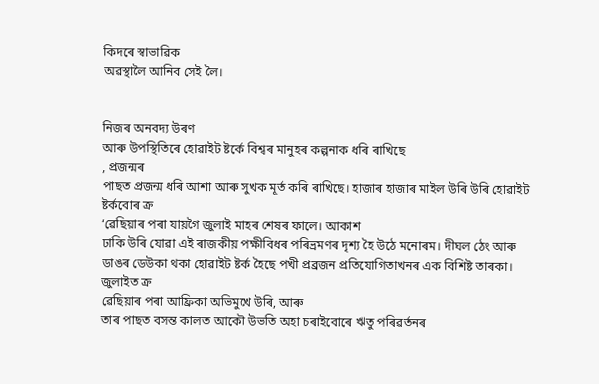কিদৰে স্বাভাৱিক
অৱস্থালৈ আনিব সেই লৈ।


নিজৰ অনবদ্য উৰণ
আৰু উপস্থিতিৰে হোৱাইট ষ্টৰ্কে বিশ্বৰ মানুহৰ কল্পনাক ধৰি ৰাখিছে
, প্ৰজন্মৰ
পাছত প্ৰজন্ম ধৰি আশা আৰু সুখক মূৰ্ত কৰি ৰাখিছে। হাজাৰ হাজাৰ মাইল উৰি উৰি হোৱাইট
ষ্টৰ্কবোৰ ক্ৰ
‘ৱেছিয়াৰ পৰা যায়গৈ জুলাই মাহৰ শেষৰ ফালে। আকাশ
ঢাকি উৰি যোৱা এই ৰাজকীয় পক্ষীবিধৰ পৰিভ্ৰমণৰ দৃশ্য হৈ উঠে মনোৰম। দীঘল ঠেং আৰু
ডাঙৰ ডেউকা থকা হোৱাইট ষ্টৰ্ক হৈছে পখী প্ৰব্ৰজন প্ৰতিযোগিতাখনৰ এক বিশিষ্ট তাৰকা।
জুলাইত ক্ৰ
ৱেছিয়াৰ পৰা আফ্ৰিকা অভিমুখে উৰি, আৰু
তাৰ পাছত বসন্ত কালত আকৌ উভতি অহা চৰাইবোৰে ঋতু পৰিৱৰ্তনৰ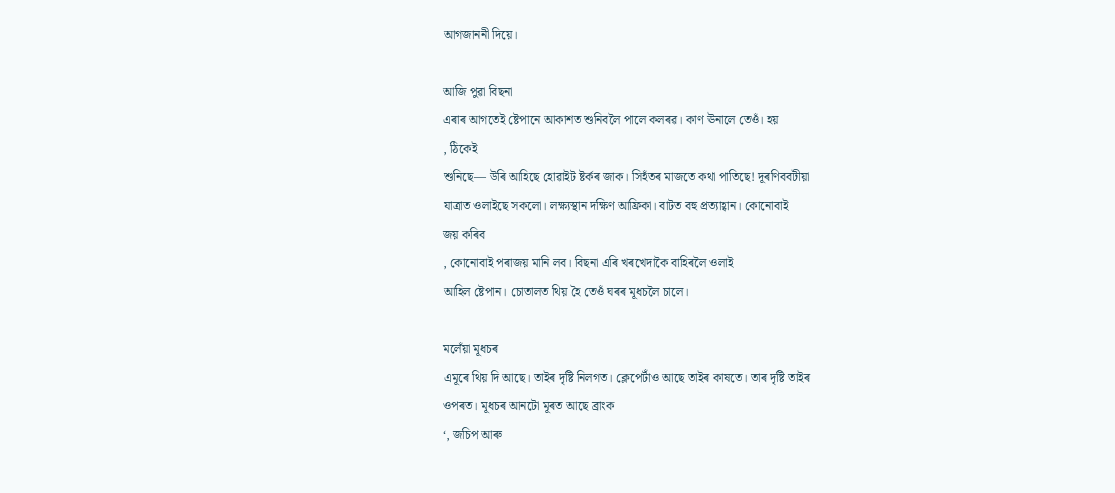আগজাননী দিয়ে।

আজি পুৱা বিছনা
এৰাৰ আগতেই ষ্টেপানে আকাশত শুনিবলৈ পালে কলৰৱ। কাণ ঊনালে তেওঁ। হয়
, ঠিকেই
শুনিছে— উৰি আহিছে হোৱাইট ষ্টৰ্কৰ জাক। সিহঁতৰ মাজতে কথা পাতিছে! দূৰণিববটীয়া
যাত্ৰাত ওলাইছে সকলো। লক্ষ্যস্থান দক্ষিণ আফ্ৰিকা। বাটত বহু প্ৰত্যাহ্বান। কোনোবাই
জয় কৰিব
, কোনোবাই পৰাজয় মানি লব। বিছনা এৰি খৰখেদাকৈ বাহিৰলৈ ওলাই
আহিল ষ্টেপান। চোতালত থিয় হৈ তেওঁ ঘৰৰ মূধচলৈ চালে।

মলেঁয়া মূধচৰ
এমূৰে থিয় দি আছে। তাইৰ দৃষ্টি নিলগত। ক্লেপেটাঁও আছে তাইৰ কাষতে। তাৰ দৃষ্টি তাইৰ
ওপৰত। মূধচৰ আনটো মূৰত আছে ব্ৰাংক
‘, জচিপ আৰু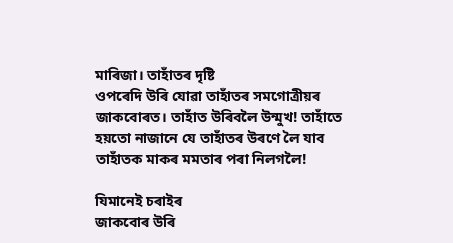মাৰিজা। তাহাঁতৰ দৃষ্টি
ওপৰেদি উৰি যোৱা তাহাঁতৰ সমগোত্ৰীয়ৰ জাকবোৰত। তাহাঁত উৰিবলৈ উন্মুখ! তাহাঁতে
হয়তো নাজানে যে তাহাঁতৰ উৰণে লৈ যাব তাহাঁতক মাকৰ মমতাৰ পৰা নিলগলৈ!

যিমানেই চৰাইৰ
জাকবোৰ উৰি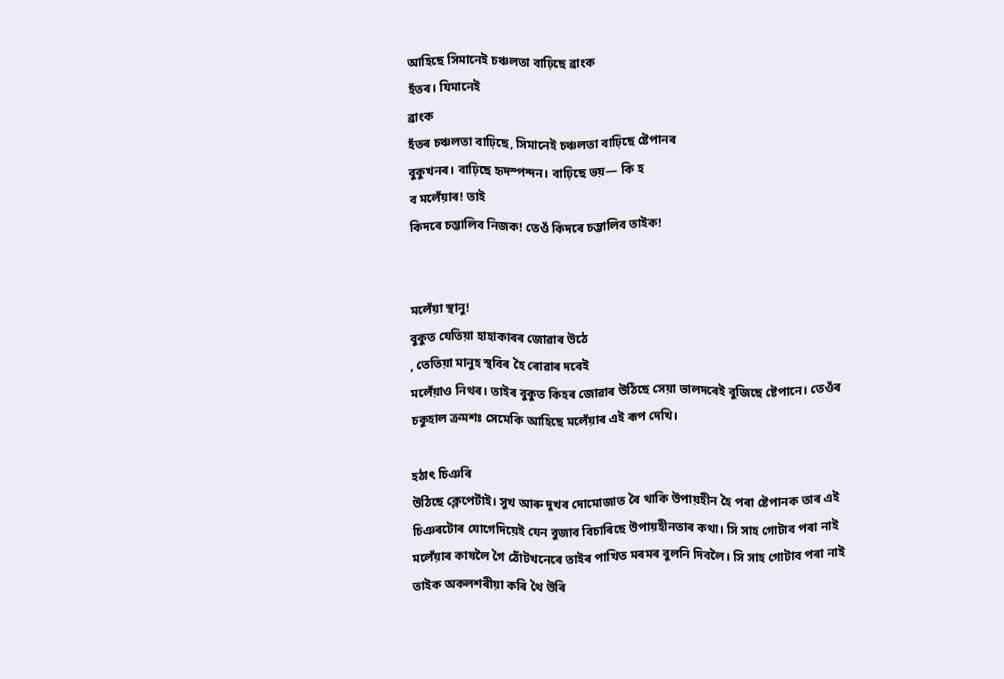আহিছে সিমানেই চঞ্চলতা বাঢ়িছে ব্ৰাংক
হঁতৰ। যিমানেই
ব্ৰাংক
হঁতৰ চঞ্চলতা বাঢ়িছে, সিমানেই চঞ্চলতা বাঢ়িছে ষ্টেপানৰ
বুকুখনৰ। বাঢ়িছে হৃদস্পন্দন। বাঢ়িছে ভয়— কি হ
ব মলেঁয়াৰ! তাই
কিদৰে চম্ভালিব নিজক! তেওঁ কিদৰে চম্ভালিব তাইক!


মলেঁয়া স্থানু!
বুকুত যেতিয়া হাহাকাৰৰ জোৱাৰ উঠে
, তেতিয়া মানুহ স্থবিৰ হৈ ৰোৱাৰ দৰেই
মলেঁয়াও নিথৰ। তাইৰ বুকুত কিহৰ জোৱাৰ উঠিছে সেয়া ভালদৰেই বুজিছে ষ্টেপানে। তেওঁৰ
চকুহাল ক্ৰমশঃ সেমেকি আহিছে মলেঁয়াৰ এই ৰূপ দেখি।

হঠাৎ চিঞৰি
উঠিছে ক্লেপেটাঁই। সুখ আৰু দুখৰ দোমোজাত ৰৈ থাকি উপায়হীন হৈ পৰা ষ্টেপানক তাৰ এই
চিঞৰটোৰ যোগেদিয়েই যেন বুজাব বিচাৰিছে উপায়হীনতাৰ কথা। সি সাহ গোটাব পৰা নাই
মলেঁয়াৰ কাষলৈ গৈ ঠোঁটখনেৰে তাইৰ পাখিত মৰমৰ বুলনি দিবলৈ। সি সাহ গোটাব পৰা নাই
তাইক অকলশৰীয়া কৰি থৈ উৰি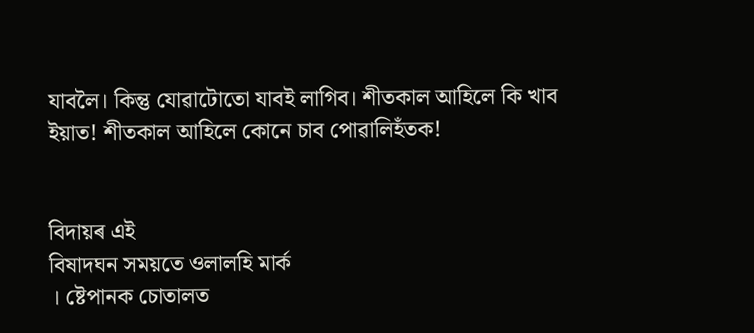যাবলৈ। কিন্তু যোৱাটোতো যাবই লাগিব। শীতকাল আহিলে কি খাব
ইয়াত! শীতকাল আহিলে কোনে চাব পোৱালিহঁতক!


বিদায়ৰ এই
বিষাদঘন সময়তে ওলালহি মাৰ্ক
। ষ্টেপানক চোতালত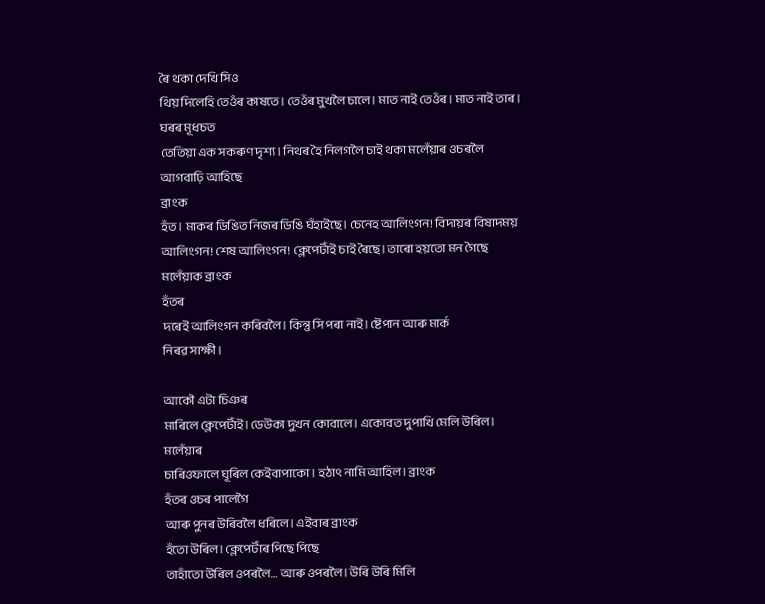ৰৈ থকা দেখি সিও
থিয় দিলেহি তেওঁৰ কাষতে। তেওঁৰ মুখলৈ চালে। মাত নাই তেওঁৰ। মাত নাই তাৰ। ঘৰৰ মূধচত
তেতিয়া এক সকৰুণ দৃশ্য। নিথৰ হৈ নিলগলৈ চাই থকা মলেঁয়াৰ ওচৰলৈ আগবাঢ়ি আহিছে
ব্ৰাংক
হঁত। মাকৰ ডিঙিত নিজৰ ডিঙি ঘঁহাইছে। চেনেহ আলিংগন! বিদায়ৰ বিষাদময়
আলিংগন! শেষ আলিংগন! ক্লেপেটাঁই চাই ৰৈছে। তাৰো হয়তো মন গৈছে মলেঁয়াক ব্ৰাংক
হঁতৰ
দৰেই আলিংগন কৰিবলৈ। কিন্তু সি পৰা নাই। ষ্টেপান আৰু মাৰ্ক
নিৰৱ সাক্ষী।

আকৌ এটা চিঞৰ
মাৰিলে ক্লেপেটাঁই। ডেউকা দুখন কোবালে। একোবত দুপাখি মেলি উৰিল। মলেঁয়াৰ
চাৰিওফালে ঘূৰিল কেইবাপাকো। হঠাৎ নামি আহিল। ব্ৰাংক
হঁতৰ ওচৰ পালেগৈ
আৰু পুনৰ উৰিবলৈ ধৰিলে। এইবাৰ ব্ৰাংক
হঁতো উৰিল। ক্লেপেটাঁৰ পিছে পিছে
তাহাঁতো উৰিল ওপৰলৈ… আৰু ওপৰলৈ। উৰি উৰি মিলি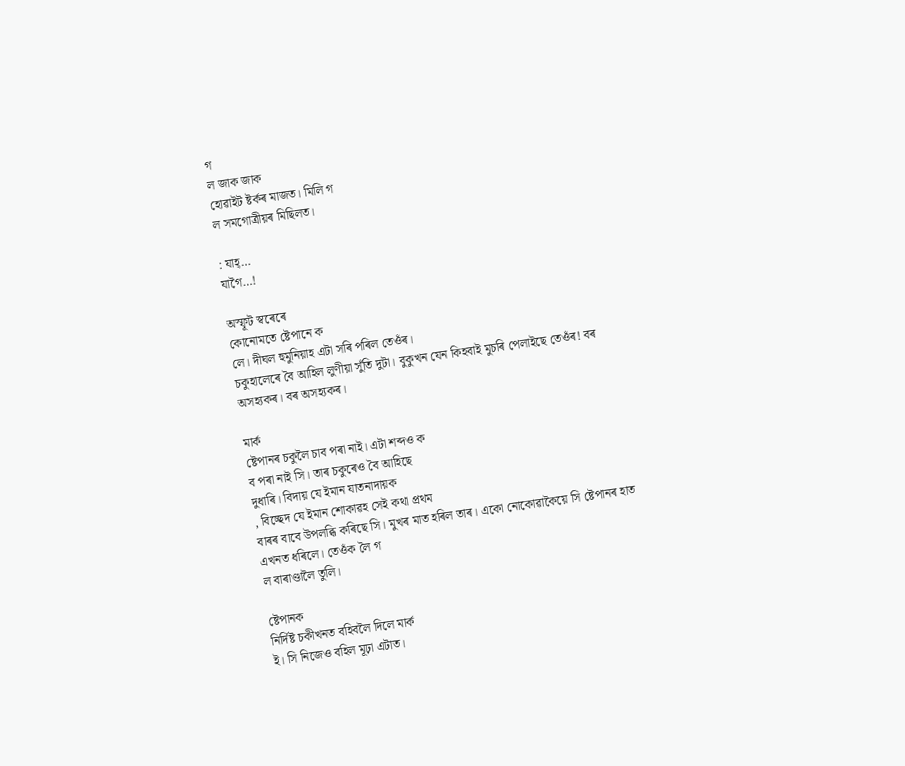গ
ল জাক জাক
হোৱাইট ষ্টৰ্কৰ মাজত। মিলি গ
ল সমগোত্ৰীয়ৰ মিছিলত।

: যাহ্…
যাগৈ…!

অস্ফূট স্বৰেৰে
কোনোমতে ষ্টেপানে ক
লে। দীঘল হুমুনিয়াহ এটা সৰি পৰিল তেওঁৰ।
চকুহালেৰে বৈ আহিল লুণীয়া সুঁতি দুটা। বুকুখন যেন কিহবাই মুচৰি পেলাইছে তেওঁৰ! বৰ
অসহ্যকৰ। বৰ অসহ্যকৰ।

মাৰ্ক
ষ্টেপানৰ চকুলৈ চাব পৰা নাই। এটা শব্দও ক
ব পৰা নাই সি। তাৰ চকুৰেও বৈ আহিছে
দুধাৰি। বিদায় যে ইমান যাতনাদায়ক
, বিচ্ছেদ যে ইমান শোকাৱহ সেই কথা প্ৰথম
বাৰৰ বাবে উপলব্ধি কৰিছে সি। মুখৰ মাত হৰিল তাৰ। একো নোকোৱাকৈয়ে সি ষ্টেপানৰ হাত
এখনত ধৰিলে। তেওঁক লৈ গ
ল বাৰাণ্ডালৈ তুলি।

ষ্টেপানক
নিৰ্দিষ্ট চকীখনত বহিবলৈ দিলে মাৰ্ক
ই। সি নিজেও বহিল মূঢ়া এটাত।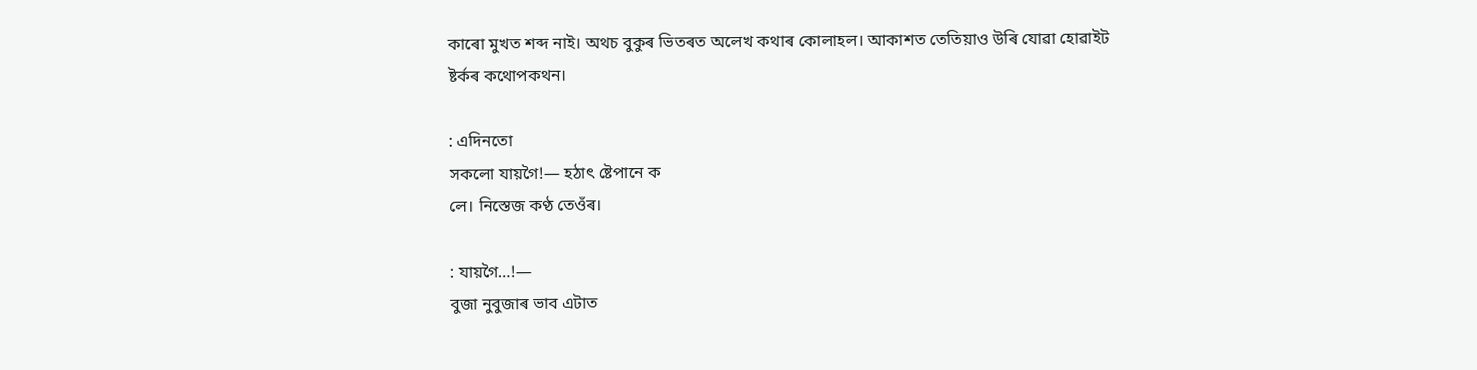কাৰো মুখত শব্দ নাই। অথচ বুকুৰ ভিতৰত অলেখ কথাৰ কোলাহল। আকাশত তেতিয়াও উৰি যোৱা হোৱাইট
ষ্টৰ্কৰ কথোপকথন।

: এদিনতো
সকলো যায়গৈ!— হঠাৎ ষ্টেপানে ক
লে। নিস্তেজ কণ্ঠ তেওঁৰ।

: যায়গৈ…!—
বুজা নুবুজাৰ ভাব এটাত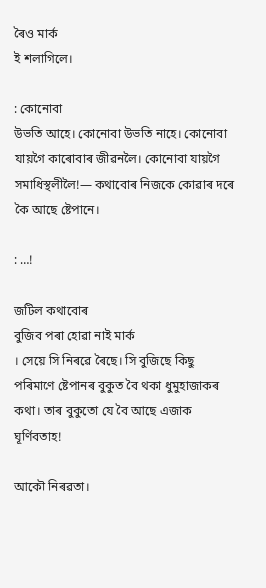ৰৈও মাৰ্ক
ই শলাগিলে।

: কোনোবা
উভতি আহে। কোনোবা উভতি নাহে। কোনোবা যায়গৈ কাৰোবাৰ জীৱনলৈ। কোনোবা যায়গৈ
সমাধিস্থলীলৈ!— কথাবোৰ নিজকে কোৱাৰ দৰে কৈ আছে ষ্টেপানে।

: …!

জটিল কথাবোৰ
বুজিব পৰা হোৱা নাই মাৰ্ক
। সেয়ে সি নিৰৱে ৰৈছে। সি বুজিছে কিছু
পৰিমাণে ষ্টেপানৰ বুকুত বৈ থকা ধুমুহাজাকৰ কথা। তাৰ বুকুতো যে বৈ আছে এজাক
ঘূৰ্ণিবতাহ!

আকৌ নিৰৱতা।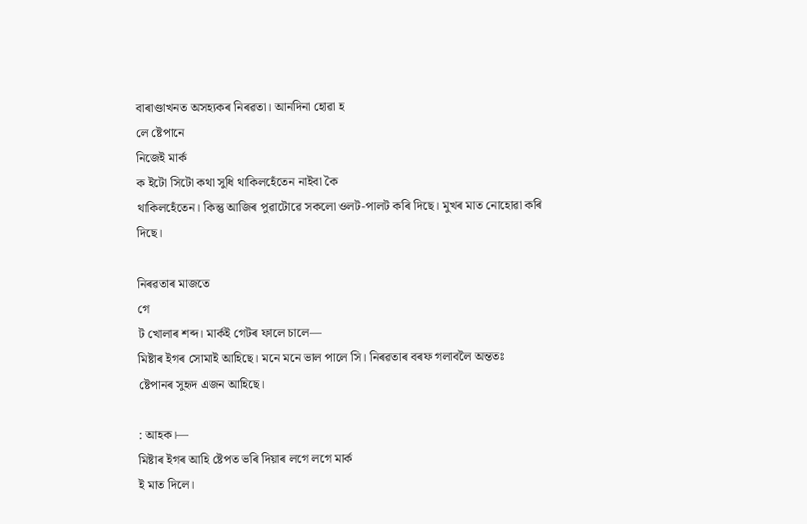বাৰাণ্ডাখনত অসহ্যকৰ নিৰৱতা। আনদিনা হোৱা হ
লে ষ্টেপানে
নিজেই মাৰ্ক
ক ইটো সিটো কথা সুধি থাকিলহেঁতেন নাইবা কৈ
থাকিলহেঁতেন। কিন্তু আজিৰ পুৱাটোৱে সকলো ওলট-পালট কৰি দিছে। মুখৰ মাত নোহোৱা কৰি
দিছে।

নিৰৱতাৰ মাজতে
গে
ট খোলাৰ শব্দ। মাৰ্কই গেটৰ ফালে চালে—
মিষ্টাৰ ইগৰ সোমাই আহিছে। মনে মনে ভাল পালে সি। নিৰৱতাৰ বৰফ গলাবলৈ অন্ততঃ
ষ্টেপানৰ সুহৃদ এজন আহিছে।

: আহক।—
মিষ্টাৰ ইগৰ আহি ষ্টেপত ভৰি দিয়াৰ লগে লগে মাৰ্ক
ই মাত দিলে।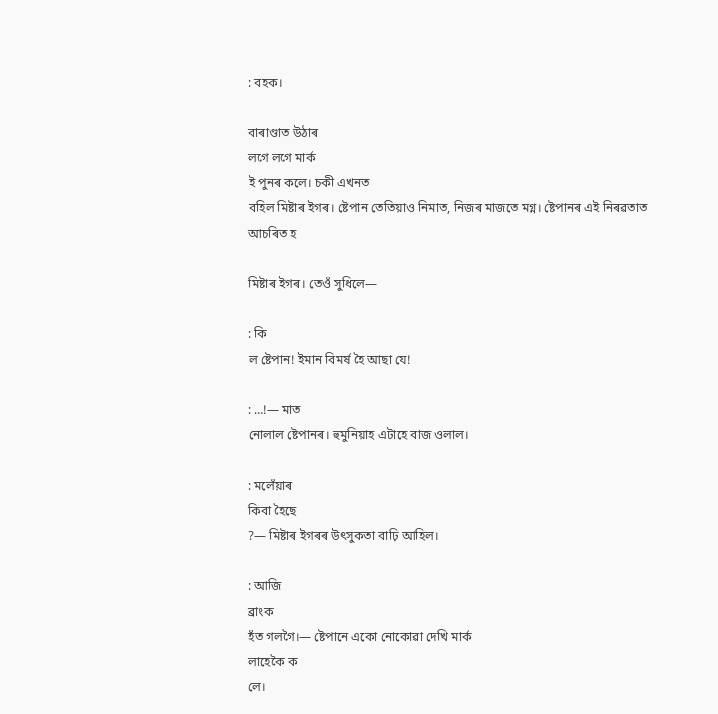: বহক।

বাৰাণ্ডাত উঠাৰ
লগে লগে মাৰ্ক
ই পুনৰ কলে। চকী এখনত
বহিল মিষ্টাৰ ইগৰ। ষ্টেপান তেতিয়াও নিমাত, নিজৰ মাজতে মগ্ন। ষ্টেপানৰ এই নিৰৱতাত আচৰিত হ

মিষ্টাৰ ইগৰ। তেওঁ সুধিলে—

: কি
ল ষ্টেপান! ইমান বিমৰ্ষ হৈ আছা যে!

: …!— মাত
নোলাল ষ্টেপানৰ। হুমুনিয়াহ এটাহে বাজ ওলাল।

: মলেঁয়াৰ
কিবা হৈছে
?— মিষ্টাৰ ইগৰৰ উৎসুকতা বাঢ়ি আহিল।

: আজি
ব্ৰাংক
হঁত গলগৈ।— ষ্টেপানে একো নোকোৱা দেখি মাৰ্ক
লাহেকৈ ক
লে।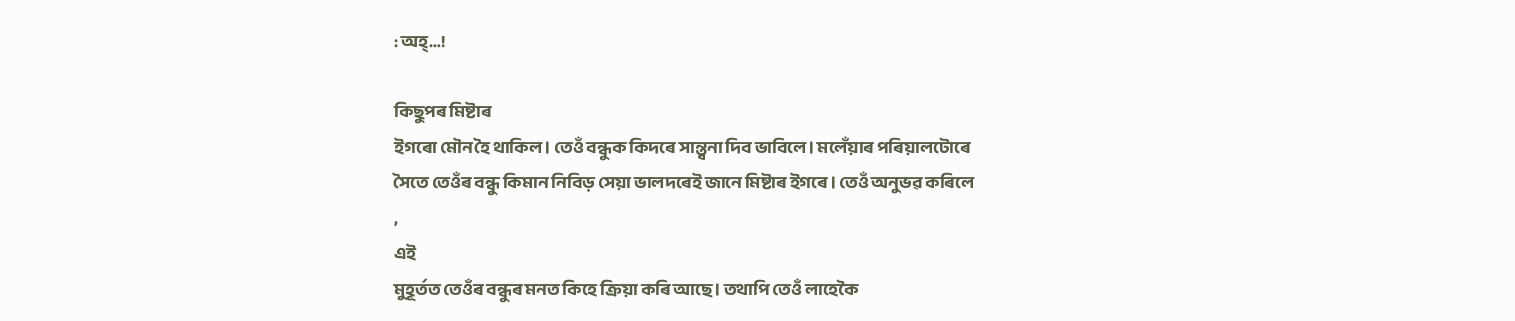: অহ্…!

কিছুপৰ মিষ্টাৰ
ইগৰো মৌন হৈ থাকিল। তেওঁ বন্ধুক কিদৰে সান্ত্বনা দিব ভাবিলে। মলেঁয়াৰ পৰিয়ালটোৰে
সৈতে তেওঁৰ বন্ধু কিমান নিবিড় সেয়া ভালদৰেই জানে মিষ্টাৰ ইগৰে। তেওঁ অনুভৱ কৰিলে
,
এই
মুহূৰ্তত তেওঁৰ বন্ধুৰ মনত কিহে ক্ৰিয়া কৰি আছে। তথাপি তেওঁ লাহেকৈ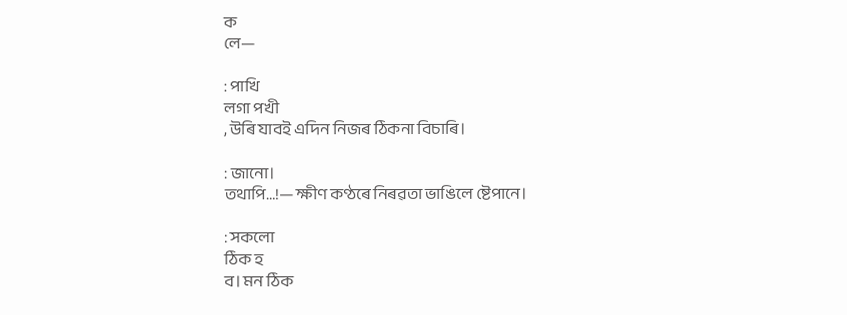ক
লে—

: পাখি
লগা পখী
, উৰি যাবই এদিন নিজৰ ঠিকনা বিচাৰি।

: জানো।
তথাপি…!— ক্ষীণ কণ্ঠৰে নিৰৱতা ভাঙিলে ষ্টেপানে।

: সকলো
ঠিক হ
ব। মন ঠিক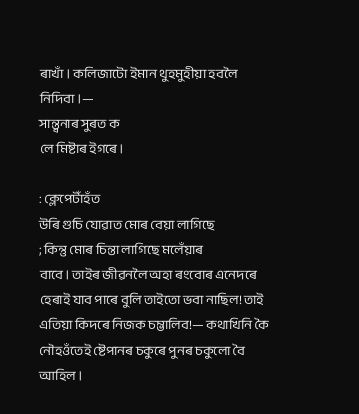ৰাখাঁ। কলিজাটো ইমান থুহমুহীয়া হবলৈ নিদিবা।—
সান্ত্বনাৰ সুৰত ক
লে মিষ্টাৰ ইগৰে।

: ক্লেপেটাঁহঁত
উৰি গুচি যোৱাত মোৰ বেয়া লাগিছে
; কিন্তু মোৰ চিন্তা লাগিছে মলেঁয়াৰ
বাবে। তাইৰ জীৱনলৈ অহা ৰংবোৰ এনেদৰে হেৰাই যাব পাৰে বুলি তাইতো ভবা নাছিল! তাই
এতিয়া কিদৰে নিজক চম্ভালিব!— কথাখিনি কৈ নৌহওঁতেই ষ্টেপানৰ চকুৰে পুনৰ চকুলো বৈ
আহিল।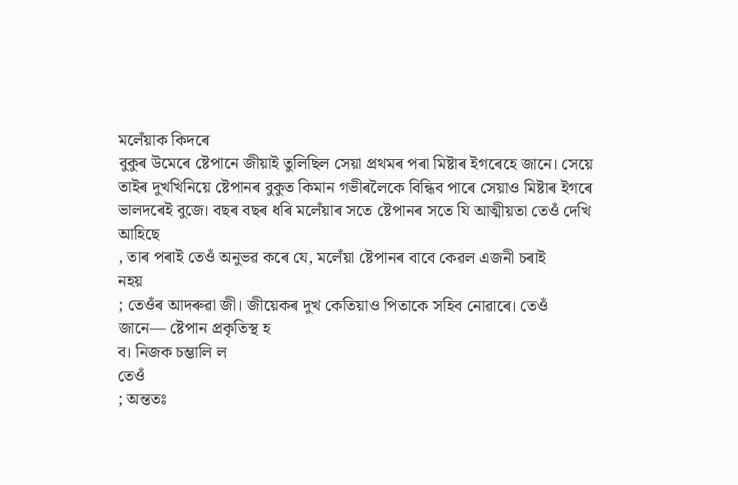মলেঁয়াক কিদৰে
বুকুৰ উমেৰে ষ্টেপানে জীয়াই তুলিছিল সেয়া প্ৰথমৰ পৰা মিষ্টাৰ ইগৰেহে জানে। সেয়ে
তাইৰ দুখখিনিয়ে ষ্টেপানৰ বুকুত কিমান গভীৰলৈকে বিন্ধিব পাৰে সেয়াও মিষ্টাৰ ইগৰে
ভালদৰেই বুজে। বছৰ বছৰ ধৰি মলেঁয়াৰ সতে ষ্টেপানৰ সতে যি আত্মীয়তা তেওঁ দেখি
আহিছে
, তাৰ পৰাই তেওঁ অনুভৱ কৰে যে, মলেঁয়া ষ্টেপানৰ বাবে কেৱল এজনী চৰাই
নহয়
; তেওঁৰ আদৰুৱা জী। জীয়েকৰ দুখ কেতিয়াও পিতাকে সহিব নোৱাৰে। তেওঁ
জানে— ষ্টেপান প্ৰকৃতিস্থ হ
ব। নিজক চম্ভালি ল
তেওঁ
; অন্ততঃ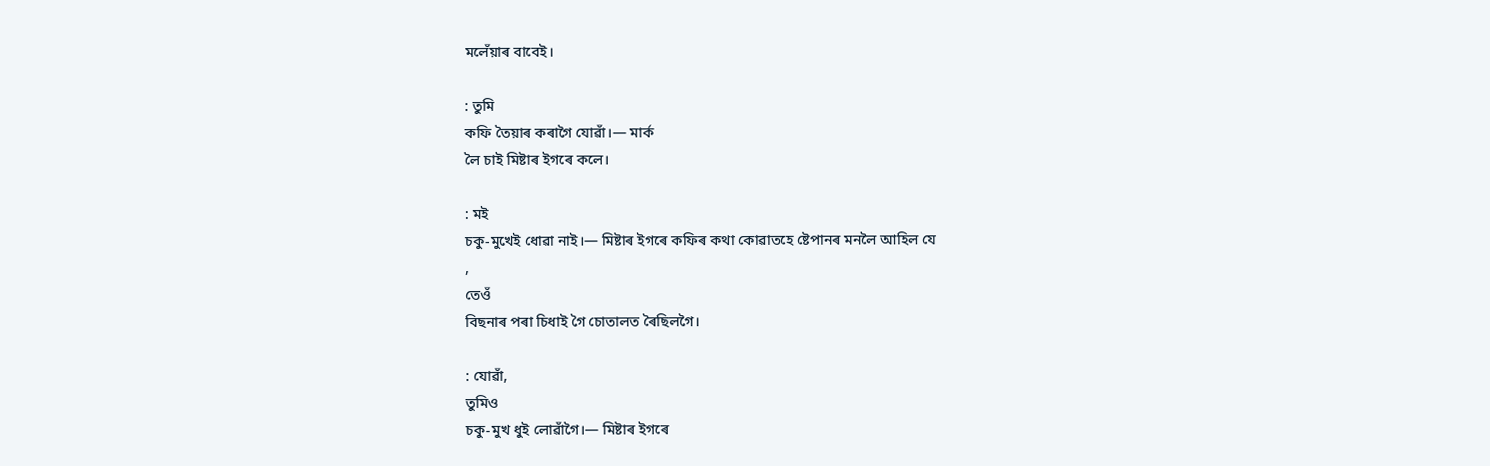মলেঁয়াৰ বাবেই।

: তুমি
কফি তৈয়াৰ কৰাগৈ যোৱাঁ।— মাৰ্ক
লৈ চাই মিষ্টাৰ ইগৰে কলে।

: মই
চকু-মুখেই ধোৱা নাই।— মিষ্টাৰ ইগৰে কফিৰ কথা কোৱাতহে ষ্টেপানৰ মনলৈ আহিল যে
,
তেওঁ
বিছনাৰ পৰা চিধাই গৈ চোতালত ৰৈছিলগৈ।

: যোৱাঁ,
তুমিও
চকু-মুখ ধুই লোৱাঁগৈ।— মিষ্টাৰ ইগৰে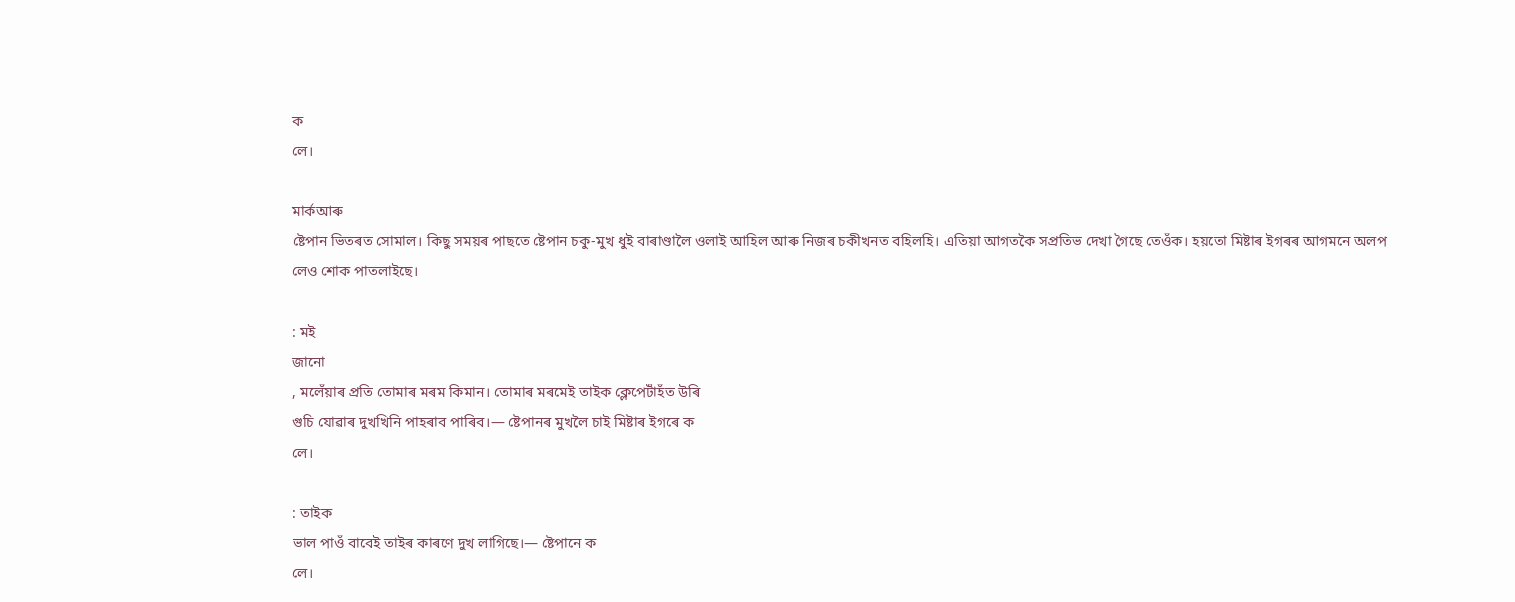ক
লে।

মাৰ্কআৰু
ষ্টেপান ভিতৰত সোমাল। কিছু সময়ৰ পাছতে ষ্টেপান চকু-মুখ ধুই বাৰাণ্ডালৈ ওলাই আহিল আৰু নিজৰ চকীখনত বহিলহি। এতিয়া আগতকৈ সপ্ৰতিভ দেখা গৈছে তেওঁক। হয়তো মিষ্টাৰ ইগৰৰ আগমনে অলপ
লেও শোক পাতলাইছে।

: মই
জানো
, মলেঁয়াৰ প্ৰতি তোমাৰ মৰম কিমান। তোমাৰ মৰমেই তাইক ক্লেপেটাঁহঁত উৰি
গুচি যোৱাৰ দুখখিনি পাহৰাব পাৰিব।— ষ্টেপানৰ মুখলৈ চাই মিষ্টাৰ ইগৰে ক
লে।

: তাইক
ভাল পাওঁ বাবেই তাইৰ কাৰণে দুখ লাগিছে।— ষ্টেপানে ক
লে।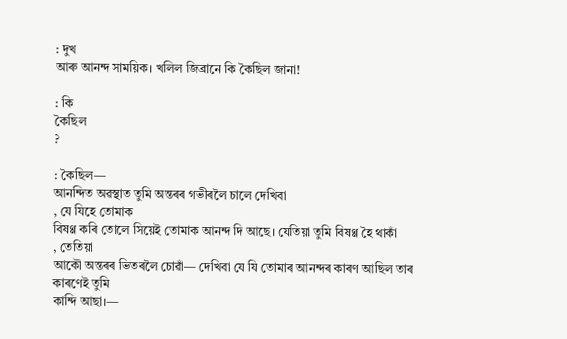: দুখ
আৰু আনন্দ সাময়িক। খলিল জিব্ৰানে কি কৈছিল জানা!

: কি
কৈছিল
?

: কৈছিল—
আনন্দিত অৱস্থাত তুমি অন্তৰৰ গভীৰলৈ চালে দেখিবা
, যে যিহে তোমাক
বিষণ্ণ কৰি তোলে সিয়েই তোমাক আনন্দ দি আছে। যেতিয়া তুমি বিষণ্ণ হৈ থাকাঁ
, তেতিয়া
আকৌ অন্তৰৰ ভিতৰলৈ চোৱাঁ— দেখিবা যে যি তোমাৰ আনন্দৰ কাৰণ আছিল তাৰ কাৰণেই তুমি
কান্দি আছা।—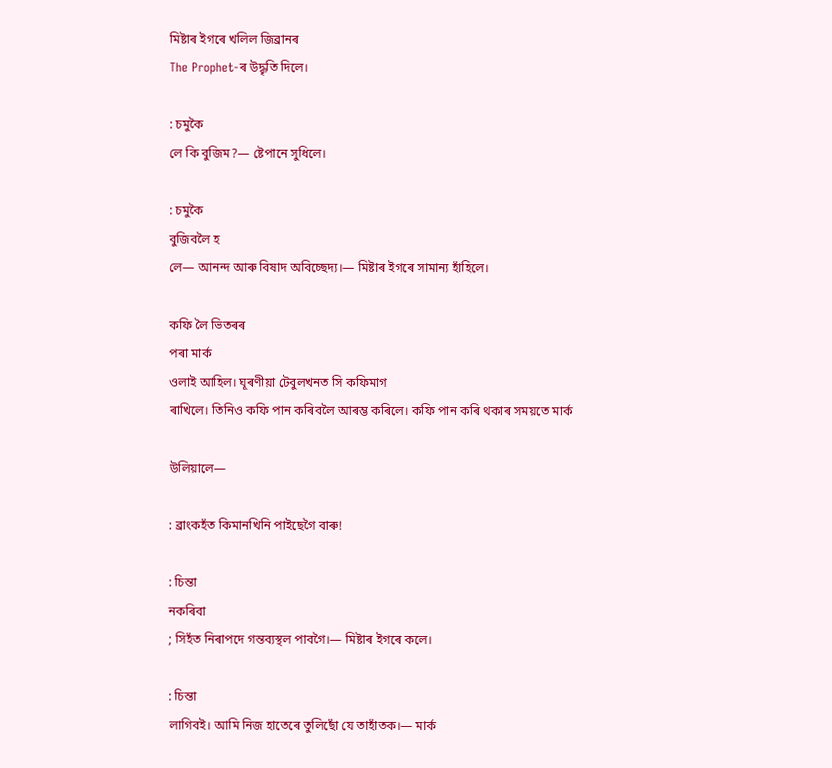মিষ্টাৰ ইগৰে খলিল জিব্ৰানৰ
The Prophet-ৰ উদ্ধৃতি দিলে।

: চমুকৈ
লে কি বুজিম?— ষ্টেপানে সুধিলে।

: চমুকৈ
বুজিবলৈ হ
লে— আনন্দ আৰু বিষাদ অবিচ্ছেদ্য।— মিষ্টাৰ ইগৰে সামান্য হাঁহিলে।

কফি লৈ ভিতৰৰ
পৰা মাৰ্ক
ওলাই আহিল। ঘূৰণীয়া টেবুলখনত সি কফিমাগ
ৰাখিলে। তিনিও কফি পান কৰিবলৈ আৰম্ভ কৰিলে। কফি পান কৰি থকাৰ সময়তে মাৰ্ক

উলিয়ালে—

: ব্ৰাংকহঁত কিমানখিনি পাইছেগৈ বাৰু!

: চিন্তা
নকৰিবা
; সিহঁত নিৰাপদে গন্তব্যস্থল পাবগৈ।— মিষ্টাৰ ইগৰে কলে।

: চিন্তা
লাগিবই। আমি নিজ হাতেৰে তুলিছোঁ যে তাহাঁতক।— মাৰ্ক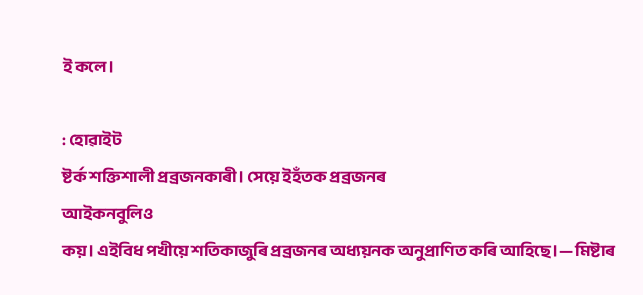ই কলে।

: হোৱাইট
ষ্টৰ্ক শক্তিশালী প্ৰব্ৰজনকাৰী। সেয়ে ইহঁতক প্ৰব্ৰজনৰ
আইকনবুলিও
কয়। এইবিধ পখীয়ে শতিকাজুৰি প্ৰব্ৰজনৰ অধ্যয়নক অনুপ্ৰাণিত কৰি আহিছে।— মিষ্টাৰ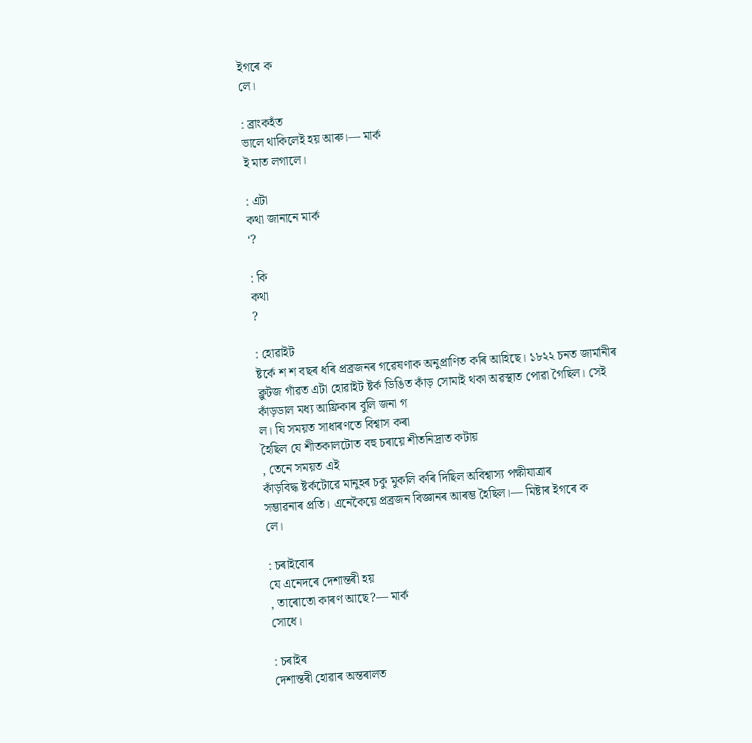ইগৰে ক
লে।

: ব্ৰাংকহঁত
ভালে থাকিলেই হয় আৰু।— মাৰ্ক
ই মাত লগালে।

: এটা
কথা জানানে মাৰ্ক
‘?

: কি
কথা
?

: হোৱাইট
ষ্টৰ্কে শ শ বছৰ ধৰি প্ৰব্ৰজনৰ গৱেষণাক অনুপ্ৰাণিত কৰি আহিছে। ১৮২২ চনত জাৰ্মানীৰ
ক্লুটজ গাঁৱত এটা হোৱাইট ষ্টৰ্ক ডিঙিত কাঁড় সোমাই থকা অৱস্থাত পোৱা গৈছিল। সেই
কাঁড়ডাল মধ্য আফ্ৰিকাৰ বুলি জনা গ
ল। যি সময়ত সাধাৰণতে বিশ্বাস কৰা
হৈছিল যে শীতকালটোত বহু চৰায়ে শীতনিদ্ৰাত কটায়
, তেনে সময়ত এই
কাঁড়বিদ্ধ ষ্টৰ্কটোৱে মানুহৰ চকু মুকলি কৰি দিছিল অবিশ্বাস্য পক্ষীযাত্ৰাৰ
সম্ভাৱনাৰ প্ৰতি। এনেকৈয়ে প্ৰব্ৰজন বিজ্ঞানৰ আৰম্ভ হৈছিল।— মিষ্টাৰ ইগৰে ক
লে।

: চৰাইবোৰ
যে এনেদৰে দেশান্তৰী হয়
, তাৰোতো কাৰণ আছে?— মাৰ্ক
সোধে।

: চৰাইৰ
দেশান্তৰী হোৱাৰ অন্তৰালত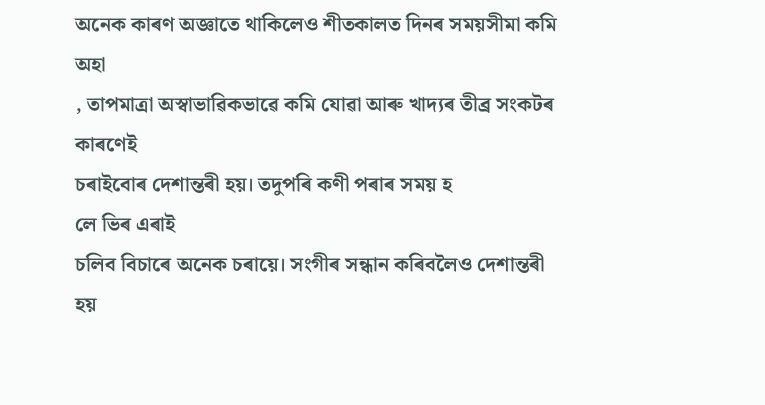অনেক কাৰণ অজ্ঞাতে থাকিলেও শীতকালত দিনৰ সময়সীমা কমি
অহা
, তাপমাত্রা অস্বাভাৱিকভাৱে কমি যোৱা আৰু খাদ্যৰ তীব্র সংকটৰ কাৰণেই
চৰাইবোৰ দেশান্তৰী হয়। তদুপৰি কণী পৰাৰ সময় হ
লে ভিৰ এৰাই
চলিব বিচাৰে অনেক চৰায়ে। সংগীৰ সন্ধান কৰিবলৈও দেশান্তৰী হয়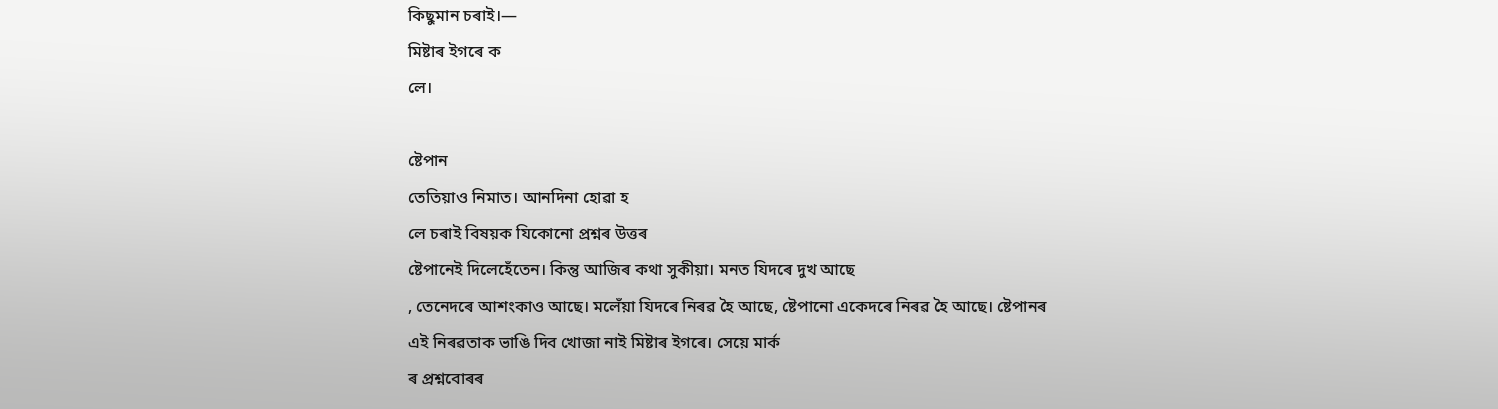কিছুমান চৰাই।—
মিষ্টাৰ ইগৰে ক
লে।

ষ্টেপান
তেতিয়াও নিমাত। আনদিনা হোৱা হ
লে চৰাই বিষয়ক যিকোনো প্ৰশ্নৰ উত্তৰ
ষ্টেপানেই দিলেহেঁতেন। কিন্তু আজিৰ কথা সুকীয়া। মনত যিদৰে দুখ আছে
, তেনেদৰে আশংকাও আছে। মলেঁয়া যিদৰে নিৰৱ হৈ আছে, ষ্টেপানো একেদৰে নিৰৱ হৈ আছে। ষ্টেপানৰ
এই নিৰৱতাক ভাঙি দিব খোজা নাই মিষ্টাৰ ইগৰে। সেয়ে মাৰ্ক
ৰ প্ৰশ্নবোৰৰ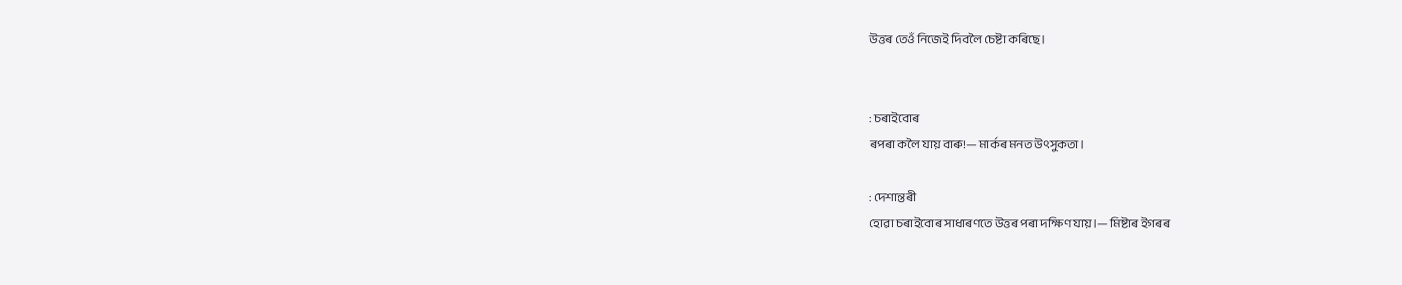উত্তৰ তেওঁ নিজেই দিবলৈ চেষ্টা কৰিছে।


: চৰাইবোৰ
ৰপৰা কলৈ যায় বাৰু!— মাৰ্কৰ মনত উৎসুকতা।

: দেশান্তৰী
হোৱা চৰাইবোৰ সাধাৰণতে উত্তৰ পৰা দক্ষিণ যায়।— মিষ্টাৰ ইগৰৰ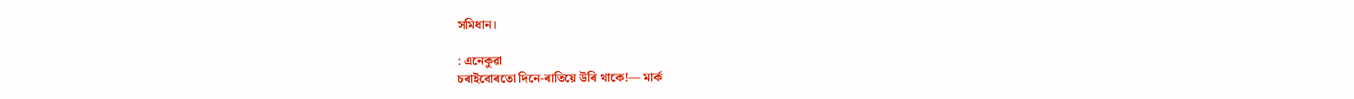সমিধান।

: এনেকুৱা
চৰাইবোৰতো দিনে-ৰাতিয়ে উৰি থাকে!— মাৰ্ক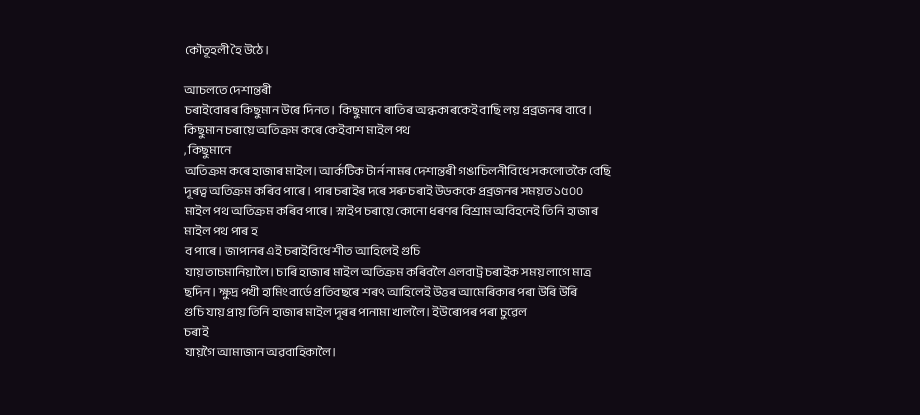কৌতূহলী হৈ উঠে।

আচলতে দেশান্তৰী
চৰাইবোৰৰ কিছুমান উৰে দিনত। কিছুমানে ৰাতিৰ অন্ধকাৰকেই বাছি লয় প্ৰব্রজনৰ বাবে।
কিছুমান চৰায়ে অতিক্রম কৰে কেইবাশ মাইল পথ
, কিছুমানে
অতিক্ৰম কৰে হাজাৰ মাইল। আর্কটিক টার্ন নামৰ দেশান্তৰী গঙাচিলনীবিধে সকলোতকৈ বেছি
দূৰত্ব অতিক্রম কৰিব পাৰে। পাৰ চৰাইৰ দৰে সৰু চৰাই উডককে প্ৰব্রজনৰ সময়ত ১৫০০
মাইল পথ অতিক্রম কৰিব পাৰে। স্নাইপ চৰায়ে কোনো ধৰণৰ বিশ্রাম অবিহনেই তিনি হাজাৰ
মাইল পথ পাৰ হ
ব পাৰে। জাপানৰ এই চৰাইবিধে শীত আহিলেই গুচি
যায় তাচমানিয়ালৈ। চাৰি হাজাৰ মাইল অতিক্ৰম কৰিবলৈ এলবাট্র চৰাইক সময় লাগে মাত্র
ছদিন। ক্ষুদ্ৰ পখী হামিংবার্ডে প্রতিবছৰে শৰৎ আহিলেই উত্তৰ আমেৰিকাৰ পৰা উৰি উৰি
গুচি যায় প্রায় তিনি হাজাৰ মাইল দূৰৰ পানামা খাললৈ। ইউৰোপৰ পৰা চুৱেল
চৰাই
যায়গৈ আমাজান অৱবাহিকালৈ।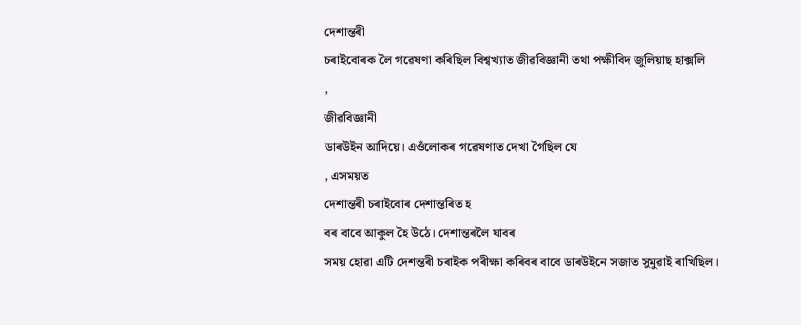দেশান্তৰী
চৰাইবোৰক লৈ গৱেষণা কৰিছিল বিশ্বখ্যাত জীৱবিজ্ঞানী তথা পক্ষীবিদ জুলিয়াছ হাক্সলি
,
জীৱবিজ্ঞানী
ডাৰউইন আদিয়ে। এওঁলোকৰ গৱেষণাত দেখা গৈছিল যে
, এসময়ত
দেশান্তৰী চৰাইবোৰ দেশান্তৰিত হ
বৰ বাবে আকুল হৈ উঠে। দেশান্তৰলৈ যাবৰ
সময় হোৱা এটি দেশন্তৰী চৰাইক পৰীক্ষা কৰিবৰ বাবে ডাৰউইনে সজাত সুমুৱাই ৰাখিছিল।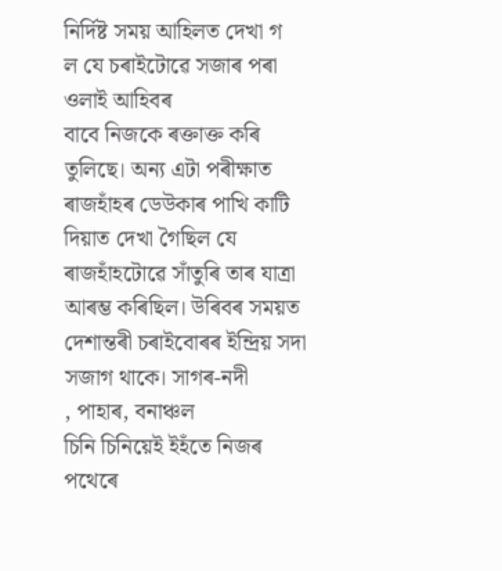নির্দিষ্ট সময় আহিলত দেখা গ
ল যে চৰাইটোৱে সজাৰ পৰা ওলাই আহিবৰ
বাবে নিজকে ৰক্তাক্ত কৰি তুলিছে। অন্য এটা পৰীক্ষাত ৰাজহাঁহৰ ডেউকাৰ পাখি কাটি
দিয়াত দেখা গৈছিল যে ৰাজহাঁহটোৱে সাঁতুৰি তাৰ যাত্রা আৰম্ভ কৰিছিল। উৰিবৰ সময়ত
দেশান্তৰী চৰাইবোৰৰ ইন্দ্রিয় সদা সজাগ থাকে। সাগৰ-নদী
, পাহাৰ, বনাঞ্চল
চিনি চিনিয়েই ইহঁতে নিজৰ পথেৰে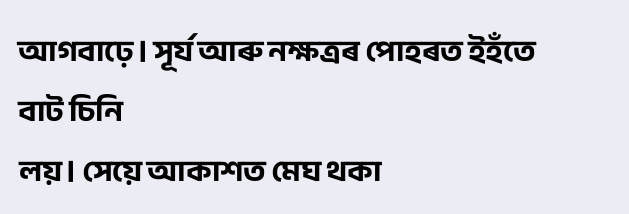আগবাঢ়ে। সূর্য আৰু নক্ষত্রৰ পোহৰত ইহঁতে বাট চিনি
লয়। সেয়ে আকাশত মেঘ থকা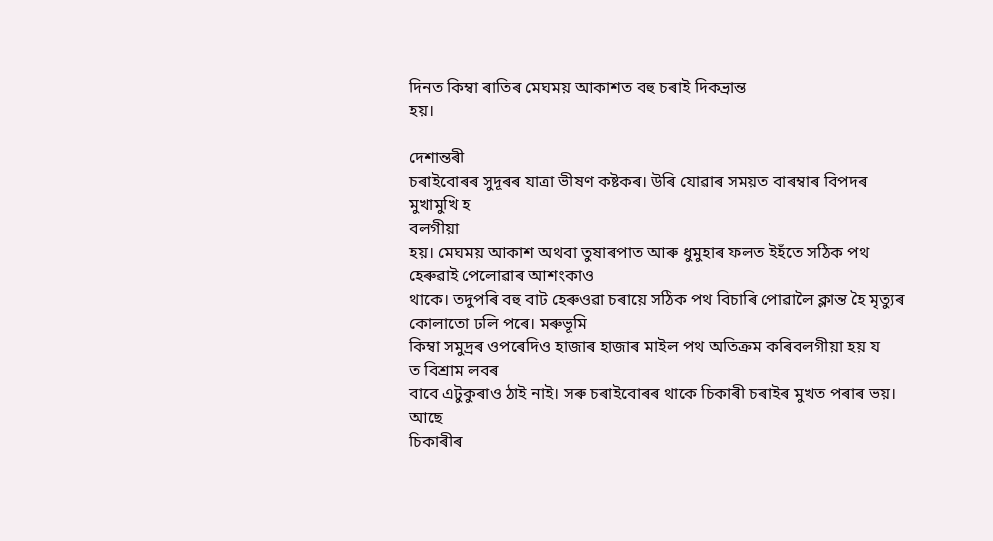দিনত কিম্বা ৰাতিৰ মেঘময় আকাশত বহু চৰাই দিকভ্রান্ত
হয়।

দেশান্তৰী
চৰাইবোৰৰ সুদূৰৰ যাত্রা ভীষণ কষ্টকৰ। উৰি যোৱাৰ সময়ত বাৰম্বাৰ বিপদৰ মুখামুখি হ
বলগীয়া
হয়। মেঘময় আকাশ অথবা তুষাৰপাত আৰু ধুমুহাৰ ফলত ইহঁতে সঠিক পথ হেৰুৱাই পেলোৱাৰ আশংকাও
থাকে। তদুপৰি বহু বাট হেৰুওৱা চৰায়ে সঠিক পথ বিচাৰি পোৱালৈ ক্লান্ত হৈ মৃত্যুৰ কোলাতো ঢলি পৰে। মৰুভূমি
কিম্বা সমুদ্রৰ ওপৰেদিও হাজাৰ হাজাৰ মাইল পথ অতিক্ৰম কৰিবলগীয়া হয় য
ত বিশ্রাম লবৰ
বাবে এটুকুৰাও ঠাই নাই। সৰু চৰাইবোৰৰ থাকে চিকাৰী চৰাইৰ মুখত পৰাৰ ভয়। আছে
চিকাৰীৰ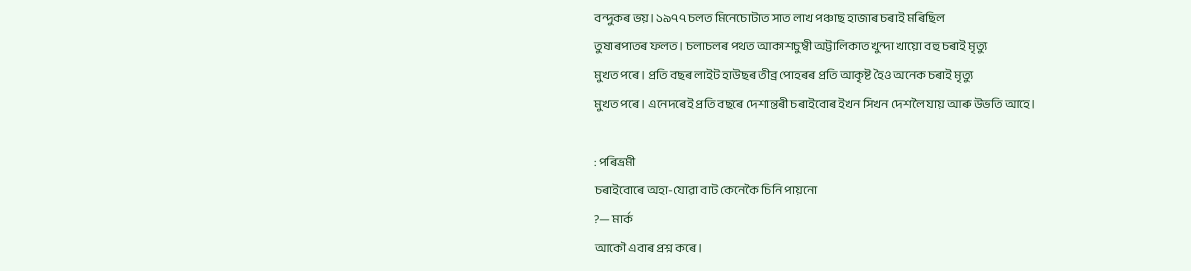বন্দুকৰ ভয়। ১৯৭৭ চলত মিনেচোটাত সাত লাখ পঞ্চাছ হাজাৰ চৰাই মৰিছিল
তুষাৰপাতৰ ফলত। চলাচলৰ পথত আকাশচুম্বী অট্টালিকাত খুন্দা খায়ো বহু চৰাই মৃত্যু
মুখত পৰে। প্রতি বছৰ লাইট হাউছৰ তীব্র পোহৰৰ প্ৰতি আকৃষ্ট হৈও অনেক চৰাই মৃত্যু
মুখত পৰে। এনেদৰেই প্রতি বছৰে দেশান্তৰী চৰাইবোৰ ইখন সিখন দেশলৈ যায় আৰু উভতি আহে।

: পৰিভ্ৰমী
চৰাইবোৰে অহা-যোৱা বাট কেনেকৈ চিনি পায়নো
?— মাৰ্ক
আকৌ এবাৰ প্ৰশ্ন কৰে।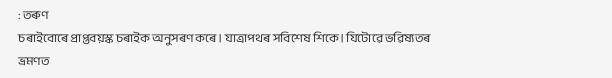: তৰুণ
চৰাইবোৰে প্ৰাপ্তবয়স্ক চৰাইক অনুসৰণ কৰে। যাত্ৰাপথৰ সবিশেষ শিকে। যিটোৱে ভৱিষ্যতৰ
ভ্ৰমণত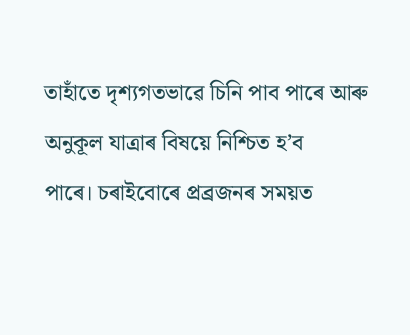তাহাঁতে দৃশ্যগতভাৱে চিনি পাব পাৰে আৰু অনুকূল যাত্ৰাৰ বিষয়ে নিশ্চিত হ’ব
পাৰে। চৰাইবোৰে প্ৰব্ৰজনৰ সময়ত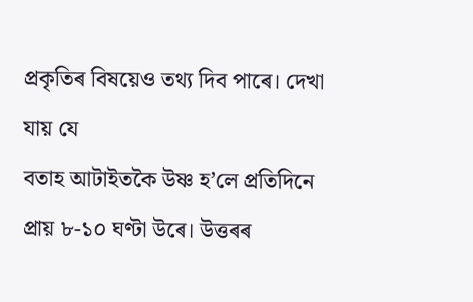প্ৰকৃতিৰ বিষয়েও তথ্য দিব পাৰে। দেখা যায় যে
বতাহ আটাইতকৈ উষ্ণ হ’লে প্ৰতিদিনে প্ৰায় ৮-১০ ঘণ্টা উৰে। উত্তৰৰ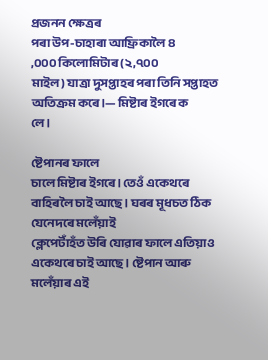প্ৰজনন ক্ষেত্ৰৰ
পৰা উপ-চাহাৰা আফ্ৰিকালৈ ৪
,০০০ কিলোমিটাৰ (২,৭০০
মাইল) যাত্ৰা দুসপ্তাহৰ পৰা তিনি সপ্তাহত অতিক্ৰম কৰে।— মিষ্টাৰ ইগৰে ক
লে।

ষ্টেপানৰ ফালে
চালে মিষ্টাৰ ইগৰে। তেওঁ একেথৰে বাহিৰলৈ চাই আছে। ঘৰৰ মূধচত ঠিক যেনেদৰে মলেঁয়াই
ক্লেপেটাঁহঁত উৰি যোৱাৰ ফালে এতিয়াও একেথৰে চাই আছে। ষ্টেপান আৰু মলেঁয়াৰ এই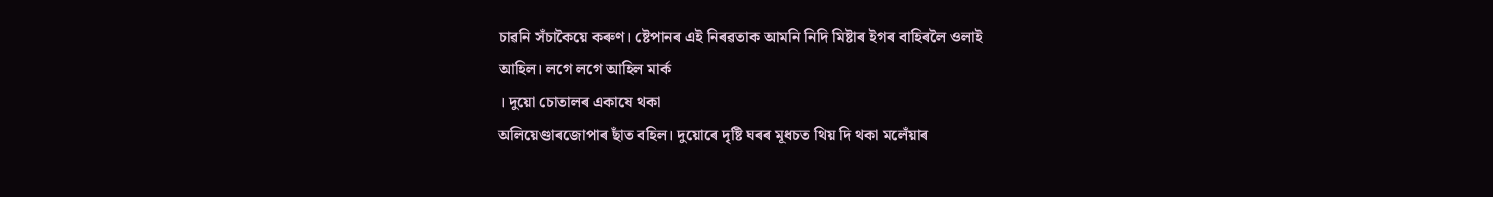চাৱনি সঁচাকৈয়ে কৰুণ। ষ্টেপানৰ এই নিৰৱতাক আমনি নিদি মিষ্টাৰ ইগৰ বাহিৰলৈ ওলাই
আহিল। লগে লগে আহিল মাৰ্ক
। দুয়ো চোতালৰ একাষে থকা
অলিয়েণ্ডাৰজোপাৰ ছাঁত বহিল। দুয়োৰে দৃষ্টি ঘৰৰ মূধচত থিয় দি থকা মলেঁয়াৰ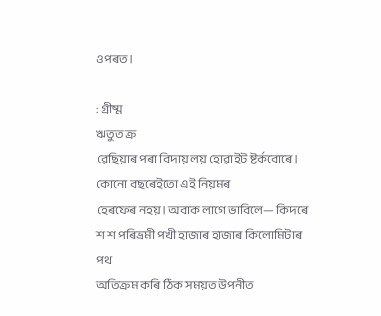ওপৰত।

: গ্ৰীষ্ম
ঋতুত ক্ৰ
ৱেছিয়াৰ পৰা বিদায় লয় হোৱাইট ষ্টৰ্কবোৰে। কোনো বছৰেইতো এই নিয়মৰ
হেৰফেৰ নহয়। অবাক লাগে ভাবিলে— কিদৰে শ শ পৰিভ্ৰমী পখী হাজাৰ হাজাৰ কিলোমিটাৰ পথ
অতিক্ৰম কৰি ঠিক সময়ত উপনীত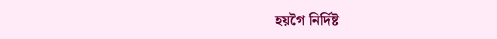হয়গৈ নির্দিষ্ট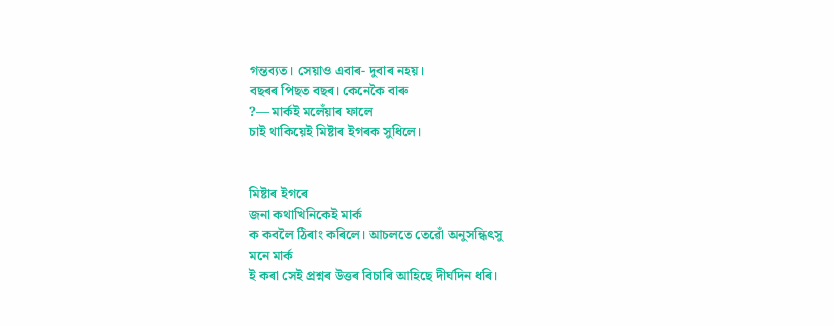গন্তব্যত। সেয়াও এবাৰ- দুবাৰ নহয়।
বছৰৰ পিছত বছৰ। কেনেকৈ বাৰু
?— মাৰ্কই মলেঁয়াৰ ফালে
চাই থাকিয়েই মিষ্টাৰ ইগৰক সুধিলে।


মিষ্টাৰ ইগৰে
জনা কথাখিনিকেই মাৰ্ক
ক কবলৈ ঠিৰাং কৰিলে। আচলতে তেৱোঁ অনুসন্ধিৎসু
মনে মাৰ্ক
ই কৰা সেই প্রশ্নৰ উত্তৰ বিচাৰি আহিছে দীর্ঘদিন ধৰি।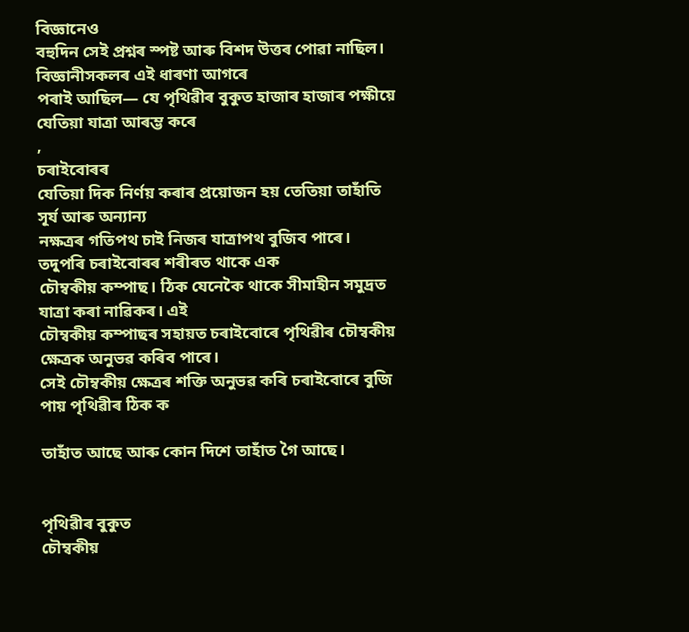বিজ্ঞানেও
বহুদিন সেই প্রশ্নৰ স্পষ্ট আৰু বিশদ উত্তৰ পোৱা নাছিল। বিজ্ঞানীসকলৰ এই ধাৰণা আগৰে
পৰাই আছিল— যে পৃথিৱীৰ বুকুত হাজাৰ হাজাৰ পক্ষীয়ে যেতিয়া যাত্ৰা আৰম্ভ কৰে
,
চৰাইবোৰৰ
যেতিয়া দিক নির্ণয় কৰাৰ প্রয়োজন হয় তেতিয়া তাহাঁতি সূর্য আৰু অন্যান্য
নক্ষত্ৰৰ গতিপথ চাই নিজৰ যাত্রাপথ বুজিব পাৰে। তদুপৰি চৰাইবোৰৰ শৰীৰত থাকে এক
চৌম্বকীয় কম্পাছ। ঠিক যেনেকৈ থাকে সীমাহীন সমুদ্রত যাত্ৰা কৰা নাৱিকৰ। এই
চৌম্বকীয় কম্পাছৰ সহায়ত চৰাইবোৰে পৃথিৱীৰ চৌম্বকীয় ক্ষেত্রক অনুভৱ কৰিব পাৰে।
সেই চৌম্বকীয় ক্ষেত্রৰ শক্তি অনুভৱ কৰি চৰাইবোৰে বুজি পায় পৃথিৱীৰ ঠিক ক

তাহাঁত আছে আৰু কোন দিশে তাহাঁত গৈ আছে।


পৃথিৱীৰ বুকুত
চৌম্বকীয়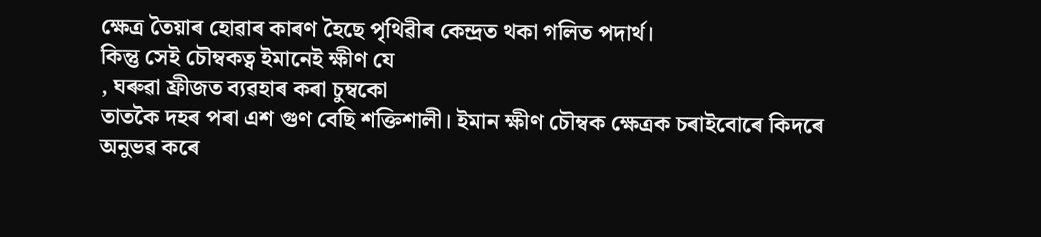ক্ষেত্র তৈয়াৰ হোৱাৰ কাৰণ হৈছে পৃথিৱীৰ কেন্দ্রত থকা গলিত পদার্থ।
কিন্তু সেই চৌম্বকত্ব ইমানেই ক্ষীণ যে
, ঘৰুৱা ফ্ৰীজত ব্যৱহাৰ কৰা চুম্বকো
তাতকৈ দহৰ পৰা এশ গুণ বেছি শক্তিশালী। ইমান ক্ষীণ চৌম্বক ক্ষেত্রক চৰাইবোৰে কিদৰে
অনুভৱ কৰে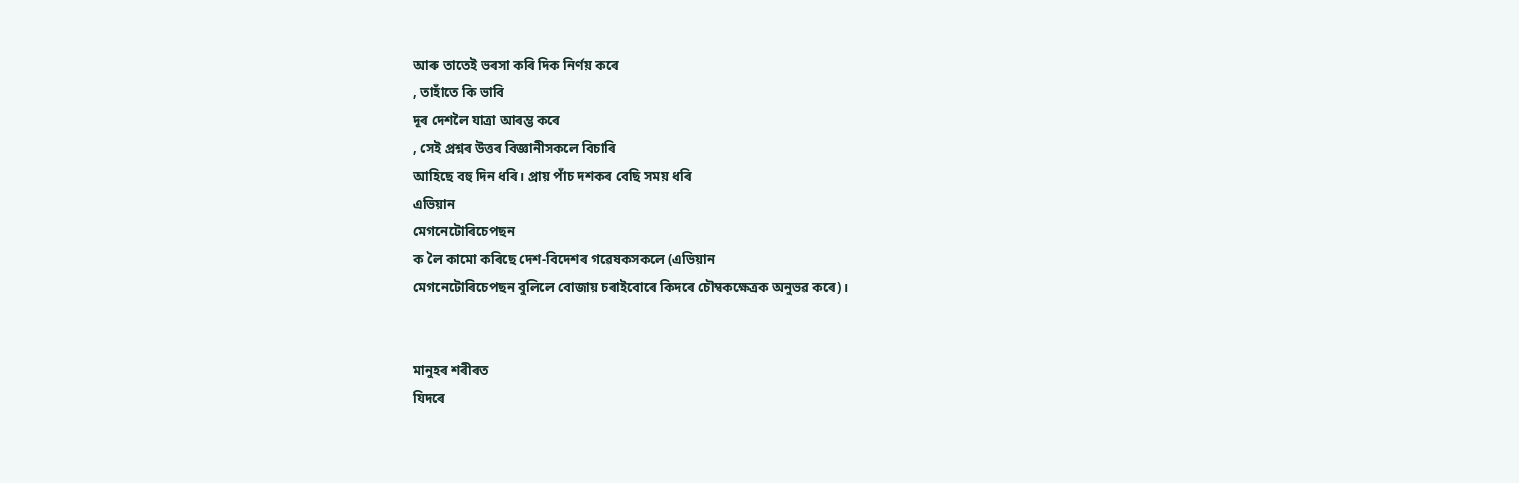আৰু তাতেই ভৰসা কৰি দিক নির্ণয় কৰে
, তাহাঁতে কি ভাবি
দূৰ দেশলৈ যাত্ৰা আৰম্ভ কৰে
, সেই প্রশ্নৰ উত্তৰ বিজ্ঞানীসকলে বিচাৰি
আহিছে বহু দিন ধৰি। প্ৰায় পাঁচ দশকৰ বেছি সময় ধৰি
এভিয়ান
মেগনেটোৰিচেপছন
ক লৈ কামো কৰিছে দেশ-বিদেশৰ গৱেষকসকলে (এভিয়ান
মেগনেটোৰিচেপছন বুলিলে বোজায় চৰাইবোৰে কিদৰে চৌম্বকক্ষেত্রক অনুভৱ কৰে)।


মানুহৰ শৰীৰত
যিদৰে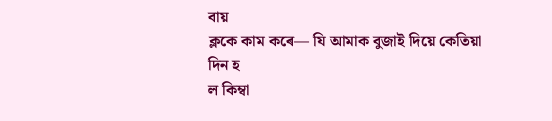বায়
ক্লকে কাম কৰে— যি আমাক বুজাই দিয়ে কেতিয়া
দিন হ
ল কিম্বা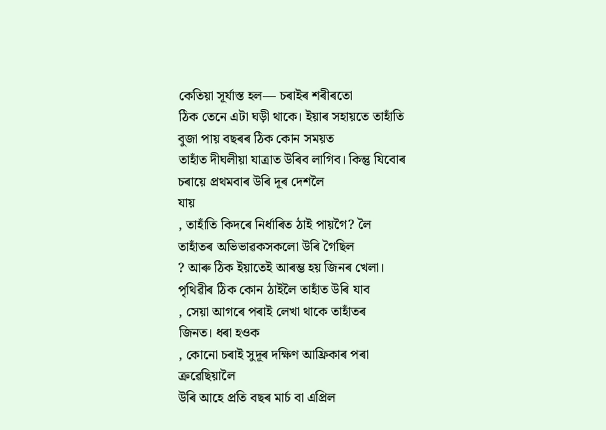কেতিয়া সূর্যাস্ত হল— চৰাইৰ শৰীৰতো
ঠিক তেনে এটা ঘড়ী থাকে। ইয়াৰ সহায়তে তাহাঁতি বুজা পায় বছৰৰ ঠিক কোন সময়ত
তাহাঁত দীঘলীয়া যাত্ৰাত উৰিব লাগিব। কিন্তু যিবোৰ চৰায়ে প্রথমবাৰ উৰি দূৰ দেশলৈ
যায়
, তাহাঁতি কিদৰে নির্ধাৰিত ঠাই পায়গৈ? লৈ
তাহাঁতৰ অভিভাৱকসকলো উৰি গৈছিল
? আৰু ঠিক ইয়াতেই আৰম্ভ হয় জিনৰ খেলা।
পৃথিৱীৰ ঠিক কোন ঠাইলৈ তাহাঁত উৰি যাব
, সেয়া আগৰে পৰাই লেখা থাকে তাহাঁতৰ
জিনত। ধৰা হওক
, কোনো চৰাই সুদূৰ দক্ষিণ আফ্ৰিকাৰ পৰা ক্ৰৱেছিয়ালৈ
উৰি আহে প্রতি বছৰ মাৰ্চ বা এপ্ৰিল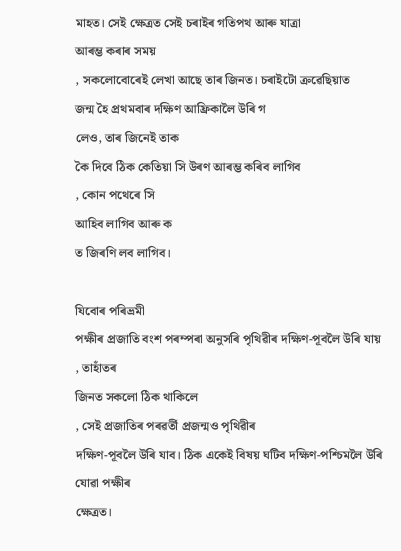মাহত। সেই ক্ষেত্রত সেই চৰাইৰ গতিপথ আৰু যাত্রা
আৰম্ভ কৰাৰ সময়
, সকলোবোৰেই লেখা আছে তাৰ জিনত। চৰাইটো ক্ৰৱেছিয়াত
জন্ম হৈ প্রথমবাৰ দক্ষিণ আফ্ৰিকালৈ উৰি গ
লেও, তাৰ জিনেই তাক
কৈ দিবে ঠিক কেতিয়া সি উৰণ আৰম্ভ কৰিব লাগিব
, কোন পথেৰে সি
আহিব লাগিব আৰু ক
ত জিৰণি লব লাগিব।

যিবোৰ পৰিভ্ৰমী
পক্ষীৰ প্রজাতি বংশ পৰম্পৰা অনুসৰি পৃথিৱীৰ দক্ষিণ-পূবলৈ উৰি যায়
, তাহাঁতৰ
জিনত সকলো ঠিক থাকিলে
, সেই প্রজাতিৰ পৰৱর্তী প্রজন্মও পৃথিৱীৰ
দক্ষিণ-পূবলৈ উৰি যাব। ঠিক একেই বিষয় ঘটিব দক্ষিণ-পশ্চিমলৈ উৰি যোৱা পক্ষীৰ
ক্ষেত্ৰত।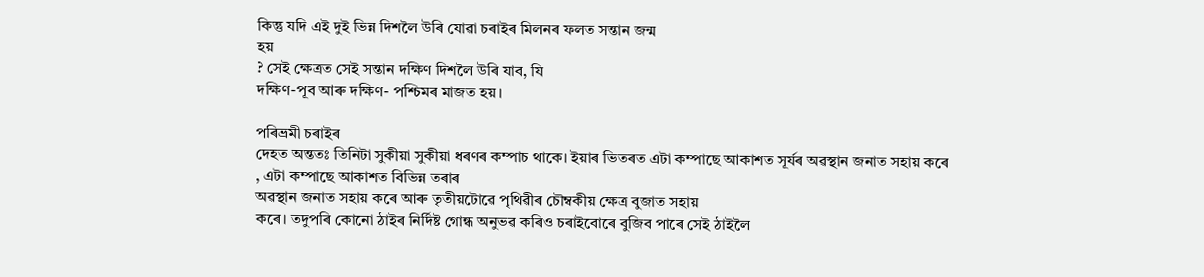কিন্তু যদি এই দুই ভিন্ন দিশলৈ উৰি যোৱা চৰাইৰ মিলনৰ ফলত সন্তান জন্ম
হয়
? সেই ক্ষেত্রত সেই সন্তান দক্ষিণ দিশলৈ উৰি যাব, যি
দক্ষিণ-পূব আৰু দক্ষিণ- পশ্চিমৰ মাজত হয়।

পৰিভ্ৰমী চৰাইৰ
দেহত অন্ততঃ তিনিটা সুকীয়া সুকীয়া ধৰণৰ কম্পাচ থাকে। ইয়াৰ ভিতৰত এটা কম্পাছে আকাশত সূর্যৰ অৱস্থান জনাত সহায় কৰে
, এটা কম্পাছে আকাশত বিভিন্ন তৰাৰ
অৱস্থান জনাত সহায় কৰে আৰু তৃতীয়টোৱে পৃথিৱীৰ চৌম্বকীয় ক্ষেত্র বুজাত সহায়
কৰে। তদুপৰি কোনো ঠাইৰ নির্দিষ্ট গোন্ধ অনুভৱ কৰিও চৰাইবোৰে বুজিব পাৰে সেই ঠাইলৈ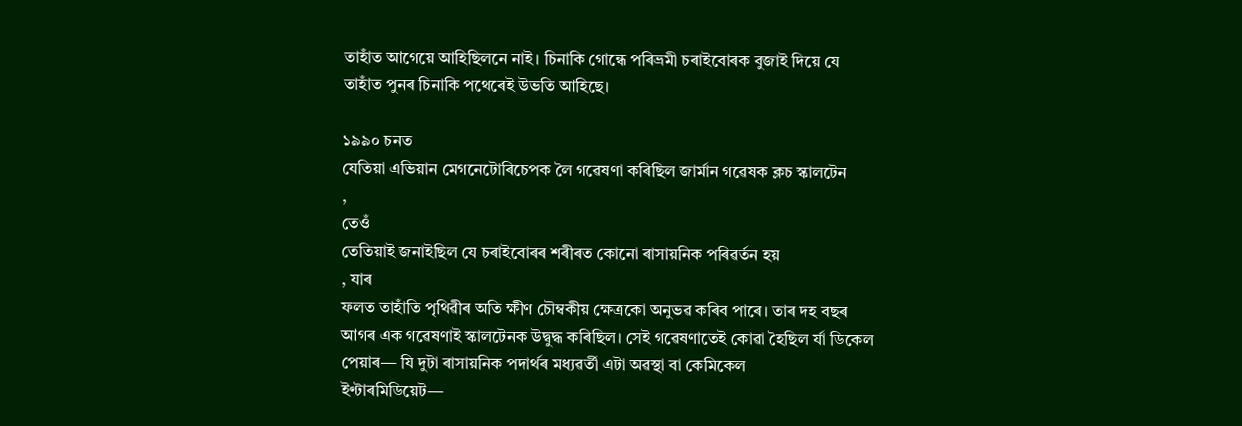তাহাঁত আগেয়ে আহিছিলনে নাই। চিনাকি গোন্ধে পৰিভ্ৰমী চৰাইবোৰক বুজাই দিয়ে যে
তাহাঁত পুনৰ চিনাকি পথেৰেই উভতি আহিছে।

১৯৯০ চনত
যেতিয়া এভিয়ান মেগনেটোৰিচেপক লৈ গৱেষণা কৰিছিল জার্মান গৱেষক ক্লচ স্কালটেন
,
তেওঁ
তেতিয়াই জনাইছিল যে চৰাইবোৰৰ শৰীৰত কোনো ৰাসায়নিক পৰিৱর্তন হয়
, যাৰ
ফলত তাহাঁতি পৃথিৱীৰ অতি ক্ষীণ চৌম্বকীয় ক্ষেত্রকো অনুভৱ কৰিব পাৰে। তাৰ দহ বছৰ
আগৰ এক গৱেষণাই স্কালটেনক উদ্বুদ্ধ কৰিছিল। সেই গৱেষণাতেই কোৱা হৈছিল র্যা ডিকেল
পেয়াৰ— যি দুটা ৰাসায়নিক পদার্থৰ মধ্যৱর্তী এটা অৱস্থা বা কেমিকেল
ইণ্টাৰমিডিয়েট—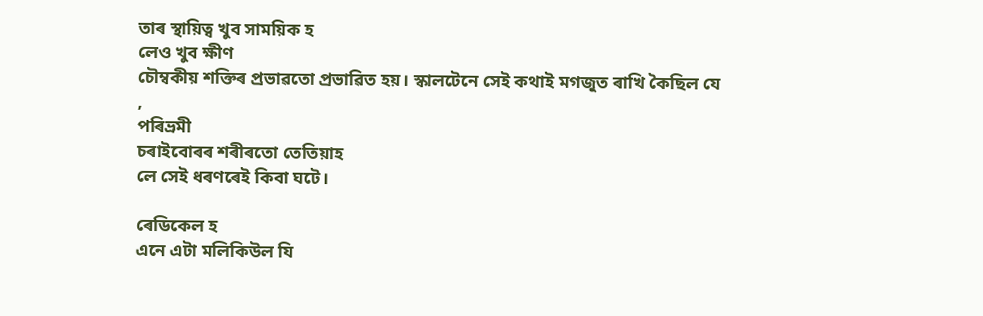তাৰ স্থায়িত্ব খুব সাময়িক হ
লেও খুব ক্ষীণ
চৌম্বকীয় শক্তিৰ প্রভাৱতো প্রভাৱিত হয়। স্কালটেনে সেই কথাই মগজুত ৰাখি কৈছিল যে
,
পৰিভ্ৰমী
চৰাইবোৰৰ শৰীৰতো তেতিয়াহ
লে সেই ধৰণৰেই কিবা ঘটে।

ৰেডিকেল হ
এনে এটা মলিকিউল যি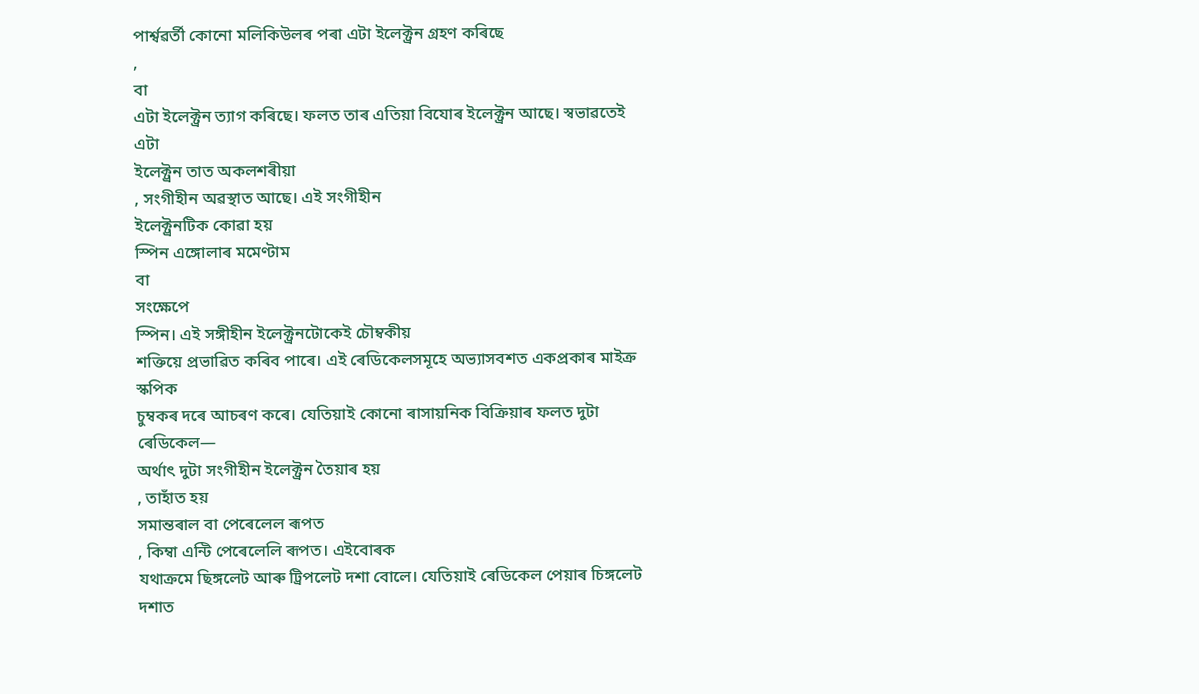পার্শ্বৱর্তী কোনো মলিকিউলৰ পৰা এটা ইলেক্ট্রন গ্রহণ কৰিছে
,
বা
এটা ইলেক্ট্রন ত্যাগ কৰিছে। ফলত তাৰ এতিয়া বিযোৰ ইলেক্ট্রন আছে। স্বভাৱতেই এটা
ইলেক্ট্রন তাত অকলশৰীয়া
, সংগীহীন অৱস্থাত আছে। এই সংগীহীন
ইলেক্ট্রনটিক কোৱা হয়
স্পিন এঙ্গোলাৰ মমেণ্টাম
বা
সংক্ষেপে
স্পিন। এই সঙ্গীহীন ইলেক্ট্রনটোকেই চৌম্বকীয়
শক্তিয়ে প্রভাৱিত কৰিব পাৰে। এই ৰেডিকেলসমূহে অভ্যাসবশত একপ্রকাৰ মাইক্র
স্কপিক
চুম্বকৰ দৰে আচৰণ কৰে। যেতিয়াই কোনো ৰাসায়নিক বিক্রিয়াৰ ফলত দুটা ৰেডিকেল—
অর্থাৎ দুটা সংগীহীন ইলেক্ট্রন তৈয়াৰ হয়
, তাহাঁত হয়
সমান্তৰাল বা পেৰেলেল ৰূপত
, কিম্বা এন্টি পেৰেলেলি ৰূপত। এইবোৰক
যথাক্রমে ছিঙ্গলেট আৰু ট্রিপলেট দশা বোলে। যেতিয়াই ৰেডিকেল পেয়াৰ চিঙ্গলেট দশাত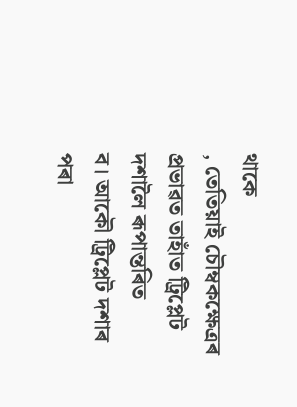থাকে
, তেতিয়াই চৌম্বকক্ষেত্রৰ প্রভাৱত তাহাঁত ট্রিপ্লেট দশালৈ ৰূপান্তৰিত
ব। আকৌ ট্রিপ্লেট দশাৰ পৰা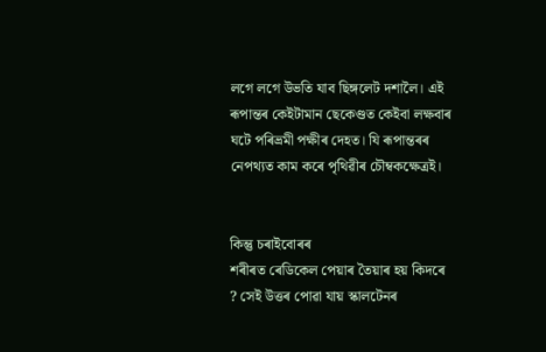লগে লগে উভতি যাব ছিঙ্গলেট দশালৈ। এই
ৰূপান্তৰ কেইটামান ছেকেণ্ডত কেইবা লক্ষবাৰ ঘটে পৰিভ্ৰমী পক্ষীৰ দেহত। যি ৰূপান্তৰৰ
নেপথ্যত কাম কৰে পৃথিৱীৰ চৌম্বকক্ষেত্ৰই।


কিন্তু চৰাইবোৰৰ
শৰীৰত ৰেডিকেল পেয়াৰ তৈয়াৰ হয় কিদৰে
? সেই উত্তৰ পোৱা যায় স্কালটেনৰ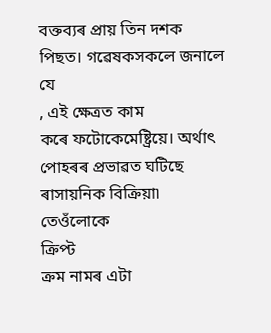বক্তব্যৰ প্রায় তিন দশক পিছত। গৱেষকসকলে জনালে যে
, এই ক্ষেত্রত কাম
কৰে ফটোকেমেষ্ট্ৰিয়ে। অর্থাৎ পোহৰৰ প্রভাৱত ঘটিছে ৰাসায়নিক বিক্রিয়া৷ তেওঁলোকে
ক্রিপ্ট
ক্রম নামৰ এটা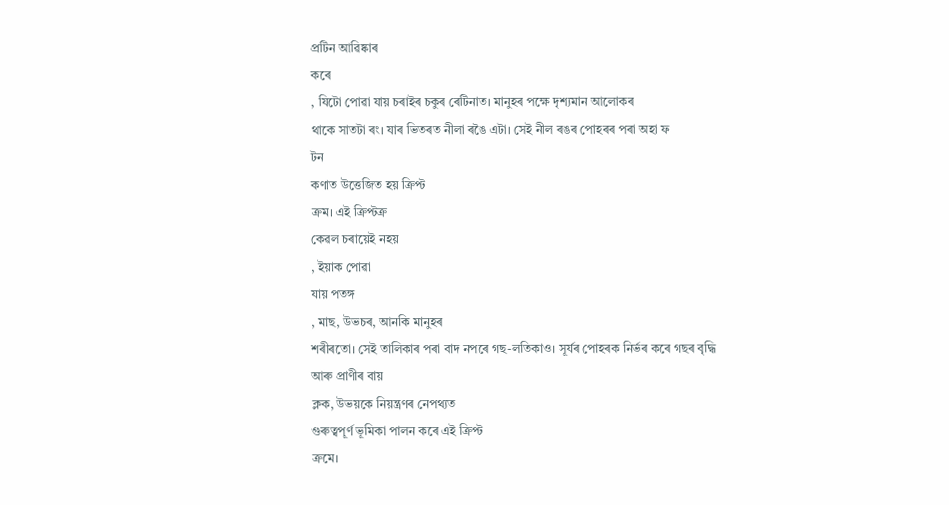প্রটিন আৱিষ্কাৰ
কৰে
, যিটো পোৱা যায় চৰাইৰ চকুৰ ৰেটিনাত। মানুহৰ পক্ষে দৃশ্যমান আলোকৰ
থাকে সাতটা ৰং। যাৰ ভিতৰত নীলা ৰঙৈ এটা। সেই নীল ৰঙৰ পোহৰৰ পৰা অহা ফ
টন
কণাত উত্তেজিত হয় ক্রিপ্ট
ক্রম। এই ক্রিপ্টক্র
কেৱল চৰায়েই নহয়
, ইয়াক পোৱা
যায় পতঙ্গ
, মাছ, উভচৰ, আনকি মানুহৰ
শৰীৰতো। সেই তালিকাৰ পৰা বাদ নপৰে গছ-লতিকাও। সূর্যৰ পোহৰক নির্ভৰ কৰে গছৰ বৃদ্ধি
আৰু প্রাণীৰ বায়
ক্লক, উভয়কে নিয়ন্ত্রণৰ নেপথ্যত
গুৰুত্বপূর্ণ ভূমিকা পালন কৰে এই ক্রিপ্ট
ক্রমে।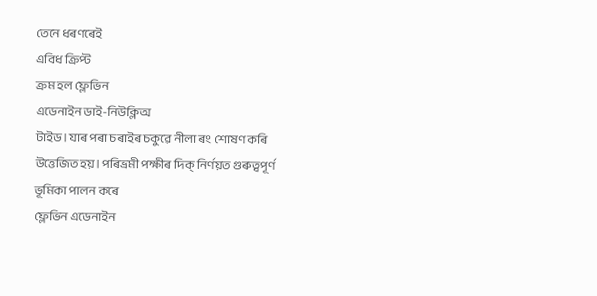তেনে ধৰণৰেই
এবিধ ক্রিপ্ট
ক্রম হল ফ্লেভিন
এডেনাইন ডাই-নিউক্লিঅ
টাইড। যাৰ পৰা চৰাইৰ চকুৱে নীলা ৰং শোষণ কৰি
উত্তেজিত হয়। পৰিভ্ৰমী পক্ষীৰ দিক্ নির্ণয়ত গুৰুত্বপূর্ণ ভূমিকা পালন কৰে
ফ্লেভিন এডেনাইন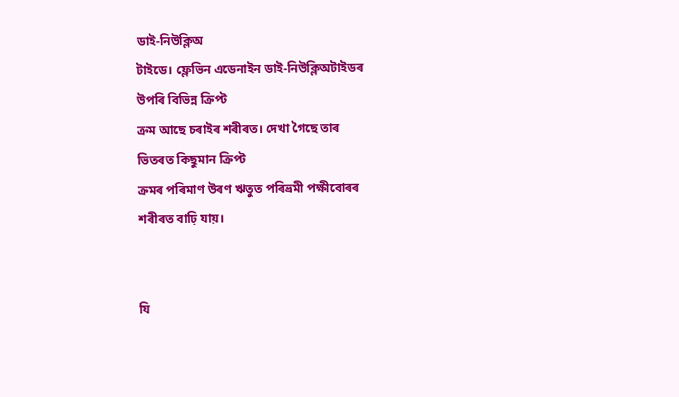ডাই-নিউক্লিঅ
টাইডে। ফ্লেভিন এডেনাইন ডাই-নিউক্লিঅটাইডৰ
উপৰি বিভিন্ন ক্রিপ্ট
ক্রম আছে চৰাইৰ শৰীৰত। দেখা গৈছে তাৰ
ভিতৰত কিছুমান ক্রিপ্ট
ক্রমৰ পৰিমাণ উৰণ ঋতুত পৰিভ্ৰমী পক্ষীবোৰৰ
শৰীৰত বাঢ়ি যায়।


যি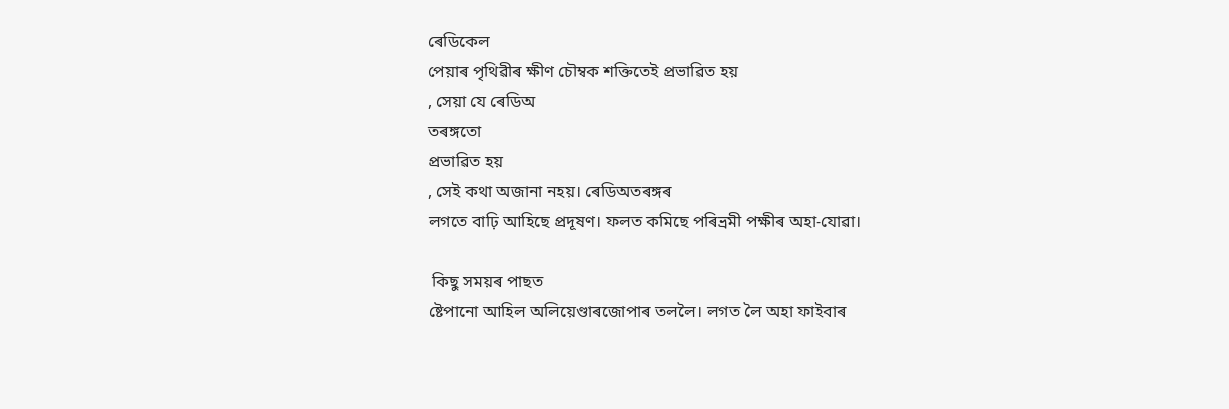ৰেডিকেল
পেয়াৰ পৃথিৱীৰ ক্ষীণ চৌম্বক শক্তিতেই প্রভাৱিত হয়
, সেয়া যে ৰেডিঅ
তৰঙ্গতো
প্রভাৱিত হয়
, সেই কথা অজানা নহয়। ৰেডিঅতৰঙ্গৰ
লগতে বাঢ়ি আহিছে প্ৰদূষণ। ফলত কমিছে পৰিভ্ৰমী পক্ষীৰ অহা-যোৱা।

 কিছু সময়ৰ পাছত
ষ্টেপানো আহিল অলিয়েণ্ডাৰজোপাৰ তললৈ। লগত লৈ অহা ফাইবাৰ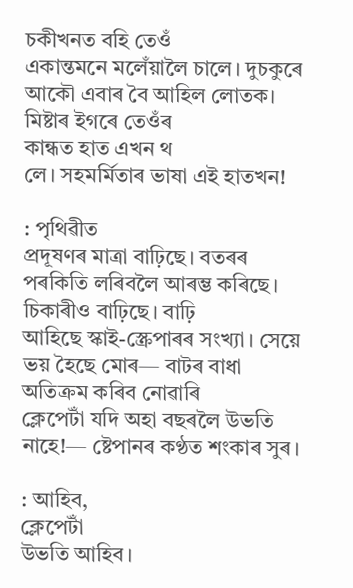চকীখনত বহি তেওঁ
একান্তমনে মলেঁয়ালৈ চালে। দুচকুৰে আকৌ এবাৰ বৈ আহিল লোতক। মিষ্টাৰ ইগৰে তেওঁৰ
কান্ধত হাত এখন থ
লে। সহমৰ্মিতাৰ ভাষা এই হাতখন!

: পৃথিৱীত
প্ৰদূষণৰ মাত্ৰা বাঢ়িছে। বতৰৰ পৰকিতি লৰিবলৈ আৰম্ভ কৰিছে। চিকাৰীও বাঢ়িছে। বাঢ়ি
আহিছে স্কাই-স্ক্ৰেপাৰৰ সংখ্যা। সেয়ে ভয় হৈছে মোৰ— বাটৰ বাধা অতিক্ৰম কৰিব নোৱাৰি
ক্লেপেটাঁ যদি অহা বছৰলৈ উভতি নাহে!— ষ্টেপানৰ কণ্ঠত শংকাৰ সুৰ।

: আহিব,
ক্লেপেটাঁ
উভতি আহিব।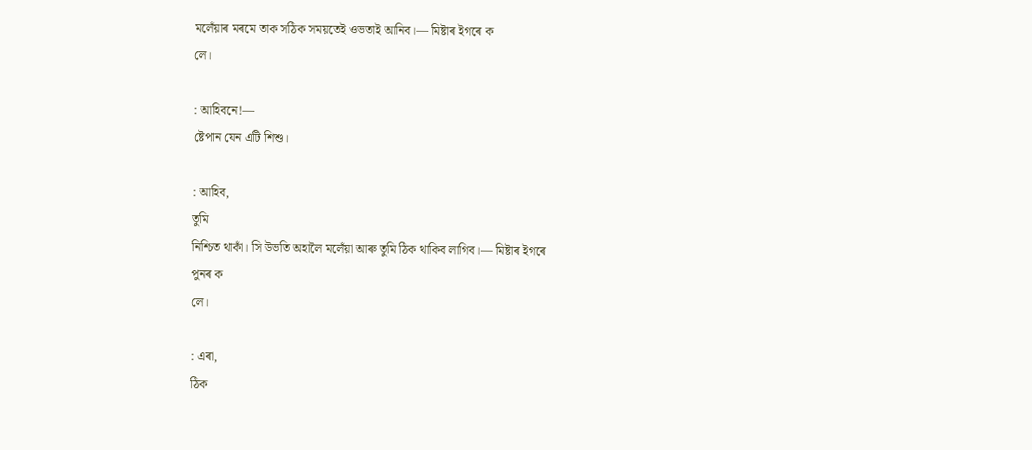মলেঁয়াৰ মৰমে তাক সঠিক সময়তেই ওভতাই আনিব।— মিষ্টাৰ ইগৰে ক
লে।

: আহিবনে!—
ষ্টেপান যেন এটি শিশু।

: আহিব,
তুমি
নিশ্চিত থাকাঁ। সি উভতি অহালৈ মলেঁয়া আৰু তুমি ঠিক থাকিব লাগিব।— মিষ্টাৰ ইগৰে
পুনৰ ক
লে।

: এৰা,
ঠিক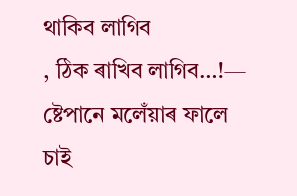থাকিব লাগিব
, ঠিক ৰাখিব লাগিব…!— ষ্টেপানে মলেঁয়াৰ ফালে
চাই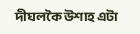দীঘলকৈ উশাহ এটা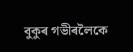বুকুৰ গভীৰলৈকে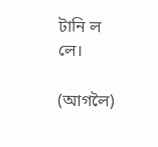টানি ল
লে।

(আগলৈ)